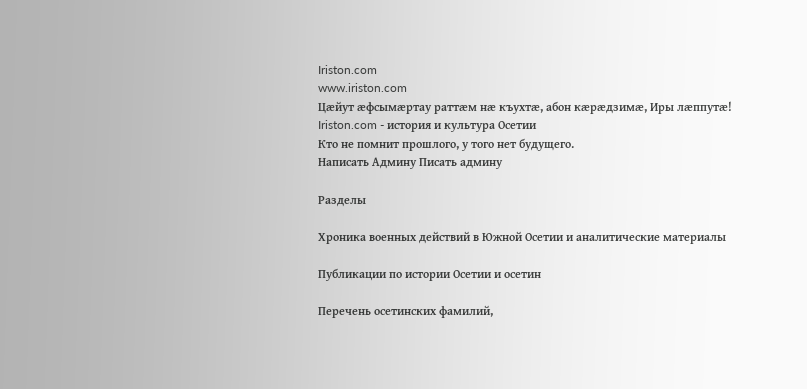Iriston.com
www.iriston.com
Цæйут æфсымæртау раттæм нæ къухтæ, абон кæрæдзимæ, Иры лæппутæ!
Iriston.com - история и культура Осетии
Кто не помнит прошлого, у того нет будущего.
Написать Админу Писать админу

Разделы

Хроника военных действий в Южной Осетии и аналитические материалы

Публикации по истории Осетии и осетин

Перечень осетинских фамилий,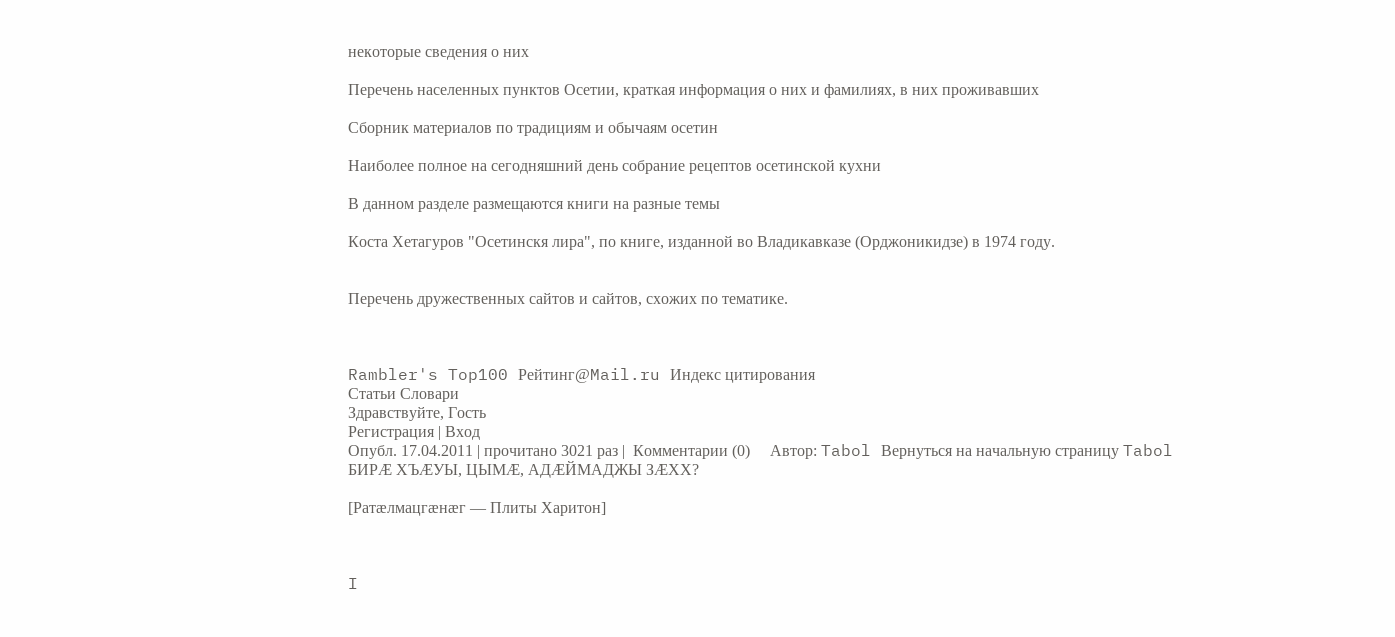некоторые сведения о них

Перечень населенных пунктов Осетии, краткая информация о них и фамилиях, в них проживавших

Сборник материалов по традициям и обычаям осетин

Наиболее полное на сегодняшний день собрание рецептов осетинской кухни

В данном разделе размещаются книги на разные темы

Коста Хетагуров "Осетинскя лира", по книге, изданной во Владикавказе (Орджоникидзе) в 1974 году.


Перечень дружественных сайтов и сайтов, схожих по тематике.



Rambler's Top100 Рейтинг@Mail.ru Индекс цитирования
Статьи Словари
Здравствуйте, Гость
Регистрация | Вход
Опубл. 17.04.2011 | прочитано 3021 раз |  Комментарии (0)     Автор: Tabol Вернуться на начальную страницу Tabol
БИРÆ ХЪÆУЫ, ЦЫМÆ, АДÆЙМАДЖЫ ЗÆХХ?

[Ратæлмацгæнæг — Плиты Харитон]



I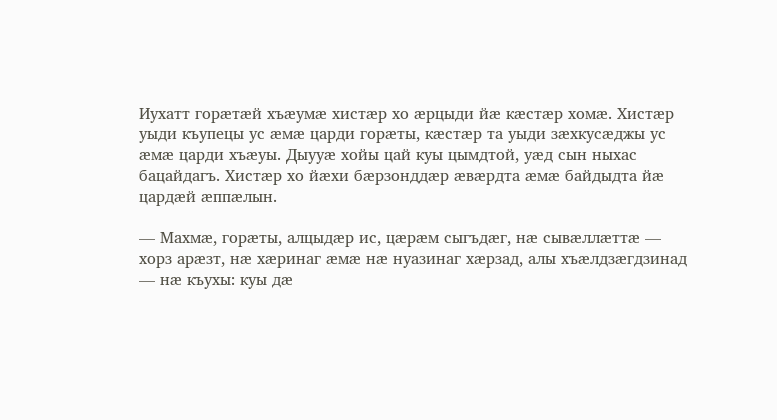Иухатт горæтæй хъæумæ хистæр хо æрцыди йæ кæстæр хомæ. Хистæр уыди къупецы ус æмæ царди горæты, кæстæр та уыди зæхкусæджы ус æмæ царди хъæуы. Дыууæ хойы цай куы цымдтой, уæд сын ныхас бацайдагъ. Хистæр хо йæхи бæрзонддæр æвæрдта æмæ байдыдта йæ цардæй æппæлын.

— Махмæ, горæты, алцыдæр ис, цæрæм сыгъдæг, нæ сывæллæттæ — хорз арæзт, нæ хæринаг æмæ нæ нуазинаг хæрзад, алы хъæлдзæгдзинад — нæ къухы: куы дæ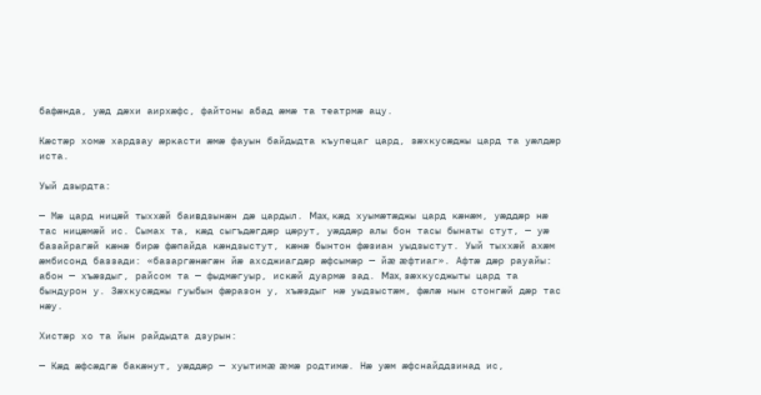бафæнда, уæд дæхи аирхæфс, файтоны абад æмæ та театрмæ ацу.

Кæстæр хомæ хардзау æркасти æмæ фауын байдыдта къупецаг цард, зæхкусæджы цард та уæлдæр иста.

Уый дзырдта:

— Мæ цард ницæй тыххæй баивдзынæн дæ цардыл. Max, кæд хуымæтæджы цард кæнæм, уæддæр нæ тас ницæмæй ис. Сымах та, кæд сыгъдæгдæр цæрут, уæддæр алы бон тасы бынаты стут, — уæ базайрагæй кæнæ бирæ фæпайда кæндзыстут, кæнæ бынтон фæзиан уыдзыстут. Уый тыххæй ахæм æмбисонд баззади: «базаргæнæгæн йæ ахсджиагдæр æфсымæр — йæ æфтиаг». Афтæ дæр рауайы: абон — хъæздыг, райсом та — фыдмæгуыр, искæй дуармæ зад. Max, зæхкусджыты цард та бындурон у. Зæхкусæджы гуыбын фæразон у, хъæздыг нæ уыдзыстæм, фæлæ нын стонгæй дæр тас нæу.

Хистæр хо та йын райдыдта дзурын:

— Кæд æфсæдгæ бакæнут, уæддæр — хуытимæ æмæ родтимæ. Нæ уæм æфснайддзинад ис,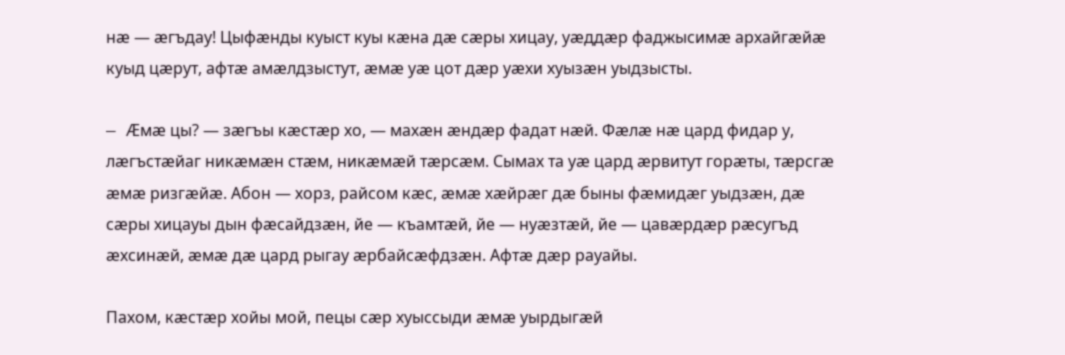нæ — æгъдау! Цыфæнды куыст куы кæна дæ сæры хицау, уæддæр фаджысимæ архайгæйæ куыд цæрут, афтæ амæлдзыстут, æмæ уæ цот дæр уæхи хуызæн уыдзысты.

— Æмæ цы? — зæгъы кæстæр хо, — махæн æндæр фадат нæй. Фæлæ нæ цард фидар у, лæгъстæйаг никæмæн стæм, никæмæй тæрсæм. Сымах та уæ цард æрвитут горæты, тæрсгæ æмæ ризгæйæ. Абон — хорз, райсом кæс, æмæ хæйрæг дæ быны фæмидæг уыдзæн, дæ сæры хицауы дын фæсайдзæн, йе — къамтæй, йе — нуæзтæй, йе — цавæрдæр рæсугъд æхсинæй, æмæ дæ цард рыгау æрбайсæфдзæн. Афтæ дæр рауайы.

Пахом, кæстæр хойы мой, пецы сæр хуыссыди æмæ уырдыгæй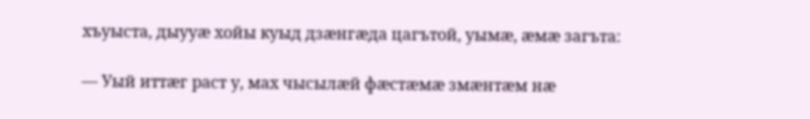хъуыста, дыууæ хойы куыд дзæнгæда цагътой, уымæ, æмæ загъта:

— Уый иттæг раст у, мах чысылæй фæстæмæ змæнтæм нæ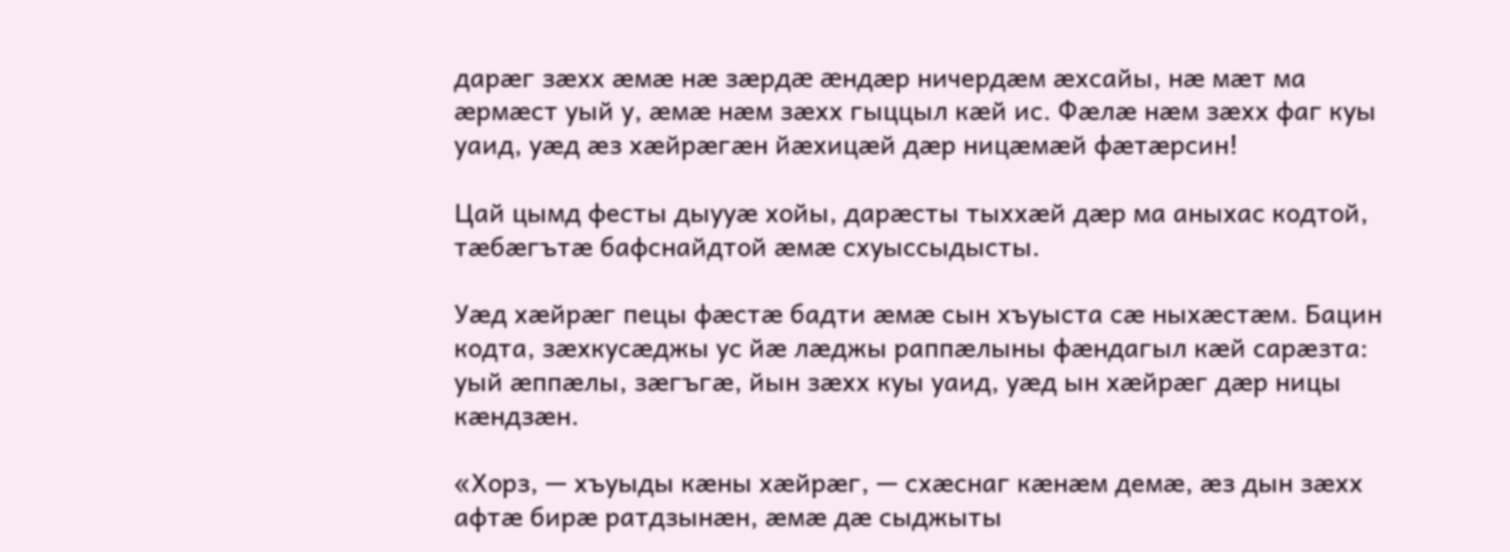дарæг зæхх æмæ нæ зæрдæ æндæр ничердæм æхсайы, нæ мæт ма æрмæст уый у, æмæ нæм зæхх гыццыл кæй ис. Фæлæ нæм зæхх фаг куы уаид, уæд æз хæйрæгæн йæхицæй дæр ницæмæй фæтæрсин!

Цай цымд фесты дыууæ хойы, дарæсты тыххæй дæр ма аныхас кодтой, тæбæгътæ бафснайдтой æмæ схуыссыдысты.

Уæд хæйрæг пецы фæстæ бадти æмæ сын хъуыста сæ ныхæстæм. Бацин кодта, зæхкусæджы ус йæ лæджы раппæлыны фæндагыл кæй сарæзта: уый æппæлы, зæгъгæ, йын зæхх куы уаид, уæд ын хæйрæг дæр ницы кæндзæн.

«Хорз, — хъуыды кæны хæйрæг, — схæснаг кæнæм демæ, æз дын зæхх афтæ бирæ ратдзынæн, æмæ дæ сыджыты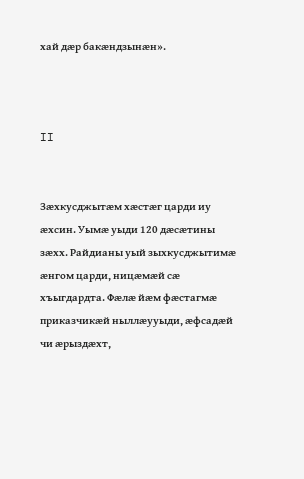хай дæр бакæндзынæн».



II


Зæхкусджытæм хæстæг царди иу æхсин. Уымæ уыди 120 дæсæтины зæхх. Райдианы уый зыхкусджытимæ æнгом царди, ницæмæй сæ хъыгдардта. Фæлæ йæм фæстагмæ приказчикæй ныллæууыди, æфсадæй чи æрыздæхт,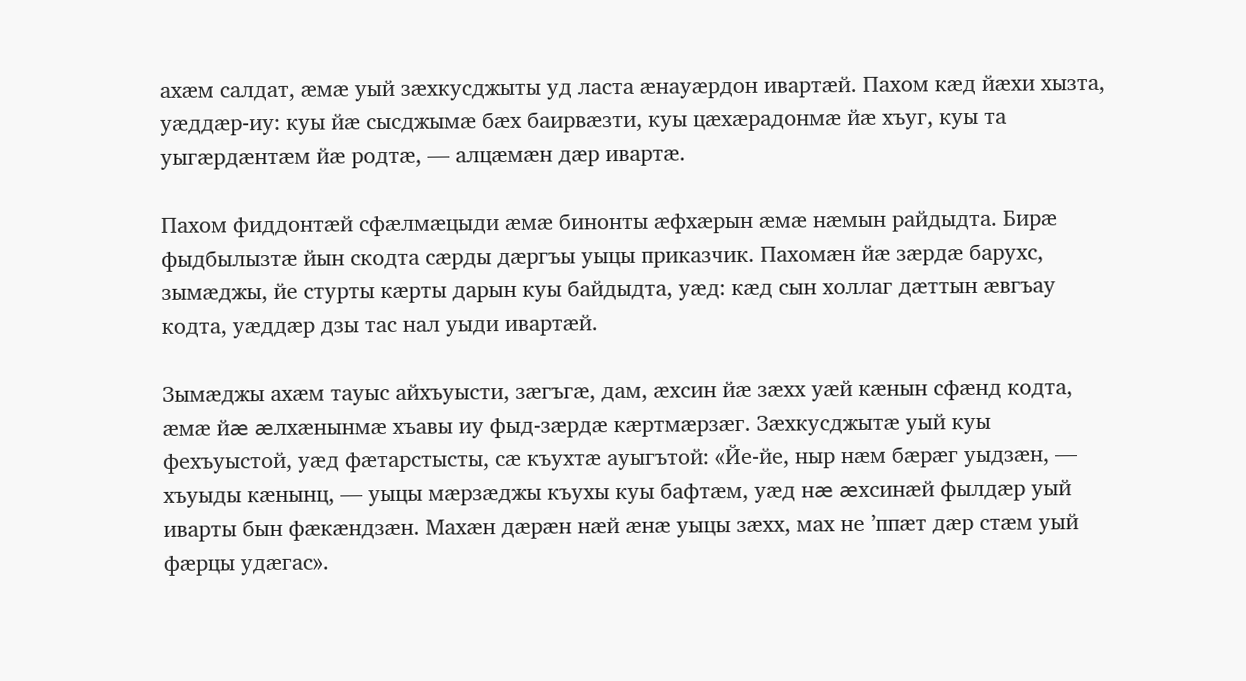ахæм салдат, æмæ уый зæхкусджыты уд ласта æнауæрдон ивартæй. Пахом кæд йæхи хызта, уæддæр-иу: куы йæ сысджымæ бæх баирвæзти, куы цæхæрадонмæ йæ хъуг, куы та уыгæрдæнтæм йæ родтæ, — алцæмæн дæр ивартæ.

Пахом фиддонтæй сфæлмæцыди æмæ бинонты æфхæрын æмæ нæмын райдыдта. Бирæ фыдбылызтæ йын скодта сæрды дæргъы уыцы приказчик. Пахомæн йæ зæрдæ барухс, зымæджы, йе стурты кæрты дарын куы байдыдта, уæд: кæд сын холлаг дæттын æвгъау кодта, уæддæр дзы тас нал уыди ивартæй.

Зымæджы ахæм тауыс айхъуысти, зæгъгæ, дам, æхсин йæ зæхх уæй кæнын сфæнд кодта, æмæ йæ æлхæнынмæ хъавы иу фыд-зæрдæ кæртмæрзæг. Зæхкусджытæ уый куы фехъуыстой, уæд фæтарстысты, сæ къухтæ ауыгътой: «Йе-йе, ныр нæм бæрæг уыдзæн, — хъуыды кæнынц, — уыцы мæрзæджы къухы куы бафтæм, уæд нæ æхсинæй фылдæр уый иварты бын фæкæндзæн. Махæн дæрæн нæй æнæ уыцы зæхх, мах не ’ппæт дæр стæм уый фæрцы удæгас».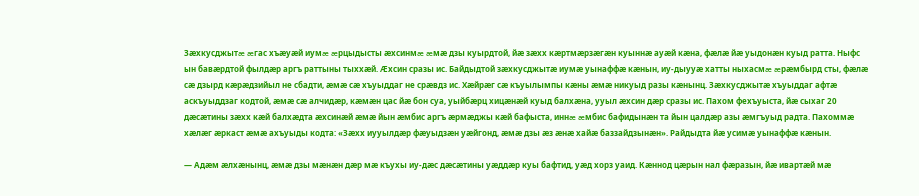Зæхкусджытæ æгас хъæуæй иумæ æрцыдысты æхсинмæ æмæ дзы куырдтой, йæ зæхх кæртмæрзæгæн куыннæ ауæй кæна, фæлæ йæ уыдонæн куыд ратта. Ныфс ын бавæрдтой фылдæр аргъ раттыны тыххæй. Æхсин сразы ис. Байдыдтой зæхкусджытæ иумæ уынаффæ кæнын, иу-дыууæ хатты ныхасмæ æрæмбырд сты, фæлæ сæ дзырд кæрæдзийыл не сбадти, æмæ сæ хъуыддаг не срæвдз ис. Хæйрæг сæ къуылымпы кæны æмæ никуыд разы кæнынц. Зæхкусджытæ хъуыддаг афтæ аскъуыддзаг кодтой, æмæ сæ алчидæр, кæмæн цас йæ бон суа, уыйбæрц хицæнæй куыд балхæна, ууыл æхсин дæр сразы ис. Пахом фехъуыста, йæ сыхаг 20 дæсæтины зæхх кæй балхæдта æхсинæй æмæ йын æмбис аргъ æрмæджы кæй бафыста, иннæ æмбис бафидынæн та йын цалдæр азы æмгъуыд радта. Пахоммæ хæлæг æркаст æмæ ахъуыды кодта: «Зæхх иууылдæр фæуыдзæн уæйгонд, æмæ дзы æз æнæ хайæ баззайдзынæн». Райдыдта йæ усимæ уынаффæ кæнын.

— Адæм æлхæнынц, æмæ дзы мæнæн дæр мæ къухы иу-дæс дæсæтины уæддæр куы бафтид, уæд хорз уаид. Кæннод цæрын нал фæразын, йæ ивартæй мæ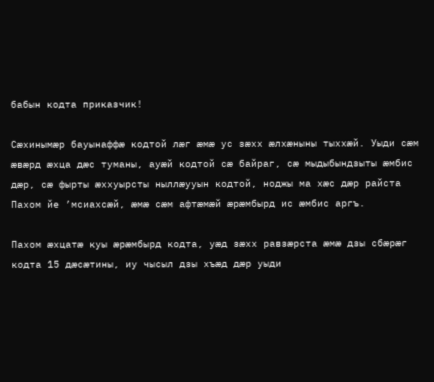бабын кодта приказчик!

Сæхинымæр бауынаффæ кодтой лæг æмæ ус зæхх æлхæныны тыххæй. Уыди сæм æвæрд æхца дæс туманы, ауæй кодтой сæ байраг, сæ мыдыбындзыты æмбис дæр, сæ фырты æххуырсты ныллæууын кодтой, ноджы ма хæс дæр райста Пахом йе ’мсиахсæй, æмæ сæм афтæмæй æрæмбырд ис æмбис аргъ.

Пахом æхцатæ куы æрæмбырд кодта, уæд зæхх равзæрста æмæ дзы сбæрæг кодта 15 дæсæтины, иу чысыл дзы хъæд дæр уыди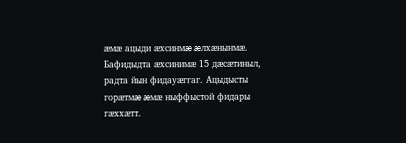æмæ ацыди æхсинмæ æлхæнынмæ. Бафидыдта æхсинимæ 15 дæсæтиныл, радта йын фидауæггаг. Ацыдысты горæтмæ æмæ ныффыстой фидары гæххæтт.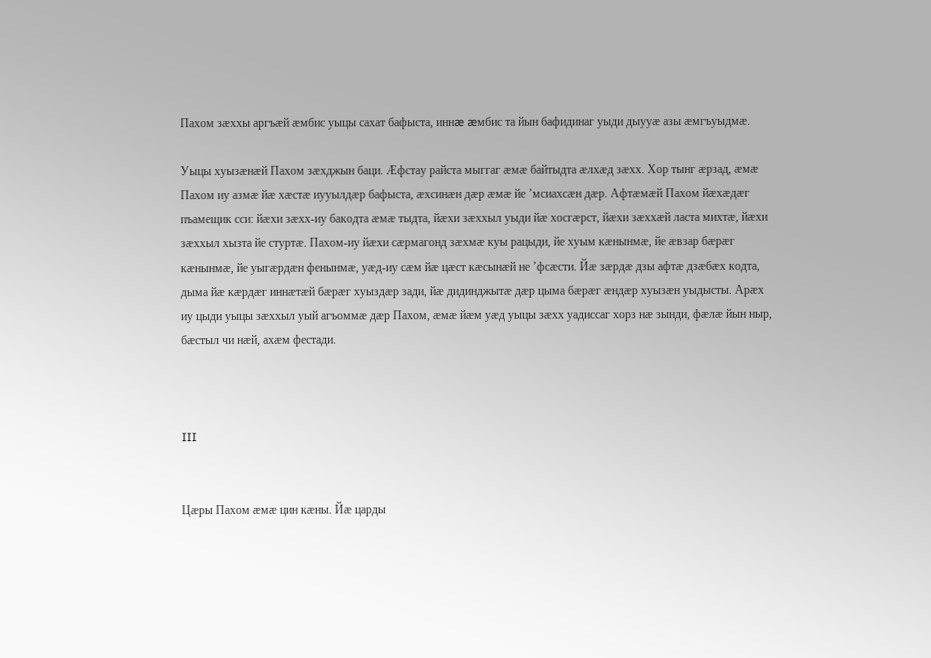Пахом зæххы аргъæй æмбис уыцы сахат бафыста, иннæ æмбис та йын бафидинаг уыди дыууæ азы æмгъуыдмæ.

Уыцы хуызæнæй Пахом зæхджын баци. Æфстау райста мыггаг æмæ байтыдта æлхæд зæхх. Хор тынг æрзад, æмæ Пахом иу азмæ йæ хæстæ иууылдæр бафыста, æхсинæн дæр æмæ йе ’мсиахсæн дæр. Афтæмæй Пахом йæхæдæг пъамещик сси: йæхи зæхх-иу бакодта æмæ тыдта, йæхи зæххыл уыди йæ хосгæрст, йæхи зæххæй ласта михтæ, йæхи зæххыл хызта йе стуртæ. Пахом-иу йæхи сæрмагонд зæхмæ куы рацыди, йе хуым кæнынмæ, йе æвзар бæрæг кæнынмæ, йе уыгæрдæн фенынмæ, уæд-иу сæм йæ цæст кæсынæй не ’фсæсти. Йæ зæрдæ дзы афтæ дзæбæх кодта, дыма йæ кæрдæг иннæтæй бæрæг хуыздæр зади, йæ дидинджытæ дæр цыма бæрæг æндæр хуызæн уыдысты. Арæх иу цыди уыцы зæххыл уый агъоммæ дæр Пахом, æмæ йæм уæд уыцы зæхх уадиссаг хорз нæ зынди, фæлæ йын ныр, бæстыл чи нæй, ахæм фестади.



III


Цæры Пахом æмæ цин кæны. Йæ царды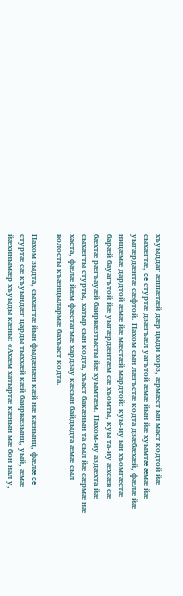хъуыддаг æппæтæй дæр цыди хорз, æрмæст ын маст кодтой йæ сыхæгтæ, ce стуртæ дзæгъæл уагътой æмæ йын йæ хуымтæ æмæ йæ уыгæрдæнтæ сæфтой. Пахом сын лæгъстæ кодта дзæбæхæй, фæлæ йæ ницæмæ дардтой æмæ йæ мæстæй мардтой: куы-иу ын хъомгæстæ барæй бауагътой йæ уыгæрдæнтæм сæ хъомты, куы та-иу æхсæв сæ бæхтæ рæгъауæй баирвæзтысты йæ хуымтæм. Пахом-иу аздæхта йæ сыхæгты стурты, хатыр сын кодта, хъаст бакæнын та сыл йæ сæрмæ нæ хаста, фæлæ йæм фæстагмæ хардзау кæсын байдыдта æмæ сыл волосты къæнцылармæ бахъаст кодта.

Пахом зыдта, сыхæгтæ йын фыдæнæн кæй нæ кæнынц, фæлæ ce стуртæ сæ къуындæг царды тыххæй кæй баирвæзынц, уый, æмæ йæхинымæр хъуыды кæны: «Ахæм хатыртæ кæнын мæ бон нал у,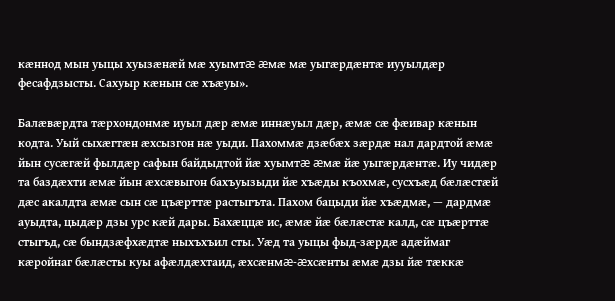кæннод мын уыцы хуызæнæй мæ хуымтæ æмæ мæ уыгæрдæнтæ иууылдæр фесафдзысты. Сахуыр кæнын сæ хъæуы».

Балæвæрдта тæрхондонмæ иуыл дæр æмæ иннæуыл дæр, æмæ сæ фæивар кæнын кодта. Уый сыхæгтæн æхсызгон нæ уыди. Пахоммæ дзæбæх зæрдæ нал дардтой æмæ йын сусæгæй фылдæр сафын байдыдтой йæ хуымтæ æмæ йæ уыгæрдæнтæ. Иу чидæр та баздæхти æмæ йын æхсæвыгон бахъуызыди йæ хъæды къохмæ, сусхъæд бæлæстæй дæс акалдта æмæ сын сæ цъæрттæ растыгъта. Пахом бацыди йæ хъæдмæ, — дардмæ ауыдта, цыдæр дзы урс кæй дары. Бахæццæ ис, æмæ йæ бæлæстæ калд, сæ цъæрттæ стыгъд, сæ бындзæфхæдтæ ныхъхъил сты. Уæд та уыцы фыд-зæрдæ адæймаг кæройнаг бæлæсты куы афæлдæхтаид, æхсæнмæ-æхсæнты æмæ дзы йæ тæккæ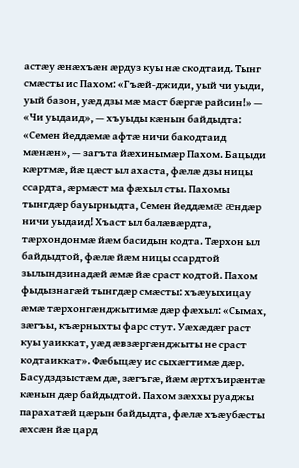астæу æнæхъæн æрдуз куы нæ скодтаид. Тынг смæсты ис Пахом: «Гъæй-джиди, уый чи уыди, уый базон, уæд дзы мæ маст бæргæ райсин!» — «Чи уыдаид», — хъуыды кæнын байдыдта: «Семен йеддæмæ афтæ ничи бакодтаид мæнæн», — загъта йæхинымæр Пахом. Бацыди кæртмæ, йæ цæст ыл ахаста, фæлæ дзы ницы ссардта, æрмæст ма фæхыл сты. Пахомы тынгдæр бауырныдта, Семен йеддæмæ æндæр ничи уыдаид! Хъаст ыл балæвæрдта, тæрхондонмæ йæм басидын кодта. Тæрхон ыл байдыдтой, фæлæ йæм ницы ссардтой зылындзинадæй æмæ йæ сраст кодтой. Пахом фыдызнагæй тынгдæр смæсты: хъæуыхицау æмæ тæрхонгæнджытимæ дæр фæхыл: «Сымах, зæгъы, къæрныхты фарс стут. Уæхæдæг раст куы уаиккат, уæд æвзæргæнджыты не сраст кодтаиккат». Фæбыцæу ис сыхæгтимæ дæр. Басудздзыстæм дæ, зæгъгæ, йæм æртхъирæнтæ кæнын дæр байдыдтой. Пахом зæххы руаджы парахатæй цæрын байдыдта, фæлæ хъæубæсты æхсæн йæ цард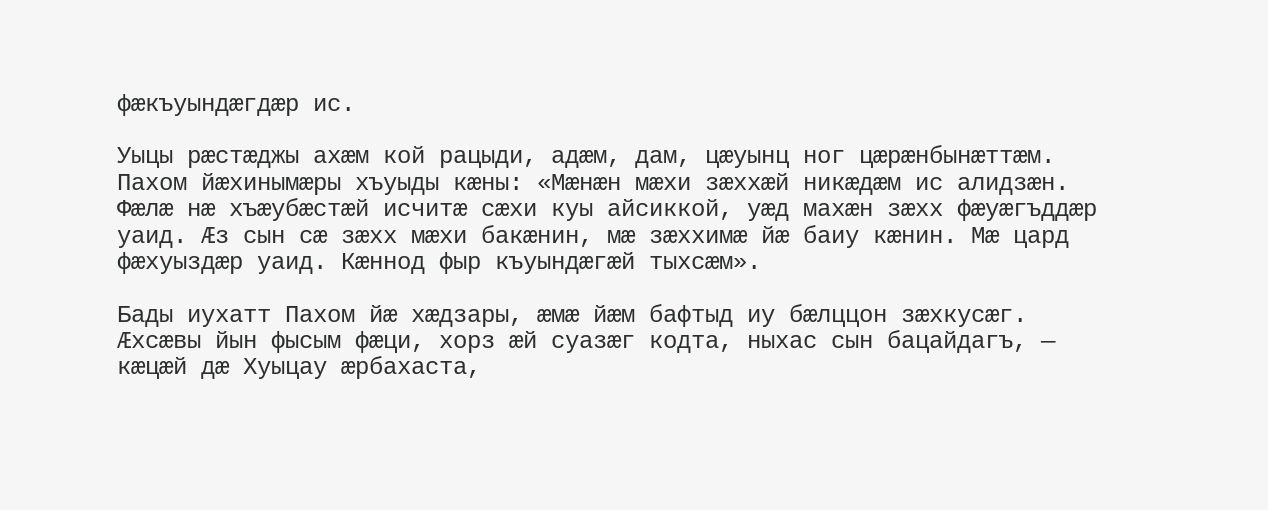фæкъуындæгдæр ис.

Уыцы рæстæджы ахæм кой рацыди, адæм, дам, цæуынц ног цæрæнбынæттæм. Пахом йæхинымæры хъуыды кæны: «Мæнæн мæхи зæххæй никæдæм ис алидзæн. Фæлæ нæ хъæубæстæй исчитæ сæхи куы айсиккой, уæд махæн зæхх фæуæгъддæр уаид. Æз сын сæ зæхх мæхи бакæнин, мæ зæххимæ йæ баиу кæнин. Мæ цард фæхуыздæр уаид. Кæннод фыр къуындæгæй тыхсæм».

Бады иухатт Пахом йæ хæдзары, æмæ йæм бафтыд иу бæлццон зæхкусæг. Æхсæвы йын фысым фæци, хорз æй суазæг кодта, ныхас сын бацайдагъ, — кæцæй дæ Хуыцау æрбахаста,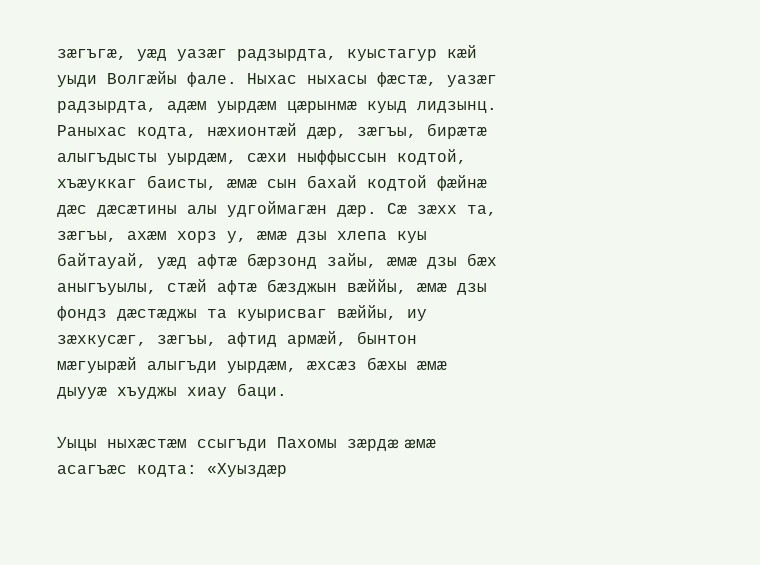зæгъгæ, уæд уазæг радзырдта, куыстагур кæй уыди Волгæйы фале. Ныхас ныхасы фæстæ, уазæг радзырдта, адæм уырдæм цæрынмæ куыд лидзынц. Раныхас кодта, нæхионтæй дæр, зæгъы, бирæтæ алыгъдысты уырдæм, сæхи ныффыссын кодтой, хъæуккаг баисты, æмæ сын бахай кодтой фæйнæ дæс дæсæтины алы удгоймагæн дæр. Сæ зæхх та, зæгъы, ахæм хорз у, æмæ дзы хлепа куы байтауай, уæд афтæ бæрзонд зайы, æмæ дзы бæх аныгъуылы, стæй афтæ бæзджын вæййы, æмæ дзы фондз дæстæджы та куырисваг вæййы, иу зæхкусæг, зæгъы, афтид армæй, бынтон мæгуырæй алыгъди уырдæм, æхсæз бæхы æмæ дыууæ хъуджы хиау баци.

Уыцы ныхæстæм ссыгъди Пахомы зæрдæ æмæ асагъæс кодта: «Хуыздæр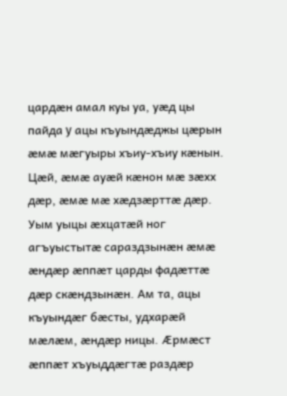цардæн амал куы уа, уæд цы пайда y ацы къуындæджы цæрын æмæ мæгуыры хъиу-хъиу кæнын. Цæй, æмæ ауæй кæнон мæ зæхх дæр, æмæ мæ хæдзæрттæ дæр. Уым уыцы æхцатæй ног агъуыстытæ сараздзынæн æмæ æндæр æппæт царды фадæттæ дæр скæндзынæн. Ам та, ацы къуындæг бæсты, удхарæй мæлæм, æндæр ницы. Æрмæст æппæт хъуыддæгтæ раздæр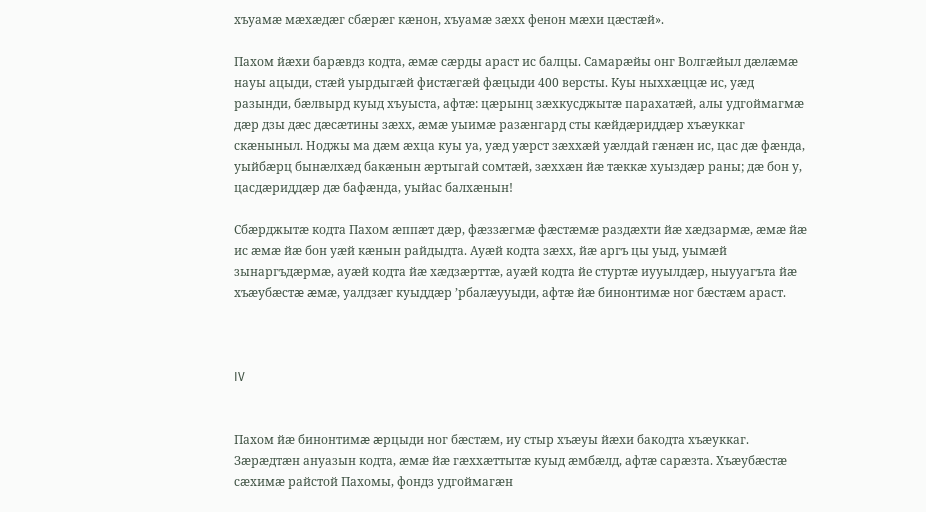хъуамæ мæхæдæг сбæрæг кæнон, хъуамæ зæхх фенон мæхи цæстæй».

Пахом йæхи барæвдз кодта, æмæ сæрды араст ис балцы. Самарæйы онг Волгæйыл дæлæмæ науы ацыди, стæй уырдыгæй фистæгæй фæцыди 400 версты. Куы ныххæццæ ис, уæд разынди, бæлвырд куыд хъуыста, афтæ: цæрынц зæхкусджытæ парахатæй, алы удгоймагмæ дæр дзы дæс дæсæтины зæхх, æмæ уыимæ разæнгард сты кæйдæриддæр хъæуккаг скæныныл. Ноджы ма дæм æхца куы уа, уæд уæрст зæххæй уæлдай гæнæн ис, цас дæ фæнда, уыйбæрц бынæлхæд бакæнын æртыгай сомтæй, зæххæн йæ тæккæ хуыздæр раны; дæ бон у, цасдæриддæр дæ бафæнда, уыйас балхæнын!

Сбæрджытæ кодта Пахом æппæт дæр, фæззæгмæ фæстæмæ раздæхти йæ хæдзармæ, æмæ йæ ис æмæ йæ бон уæй кæнын райдыдта. Ауæй кодта зæхх, йæ аргъ цы уыд, уымæй зынаргъдæрмæ, ауæй кодта йæ хæдзæрттæ, ауæй кодта йе стуртæ иууылдæр, ныууагъта йæ хъæубæстæ æмæ, уалдзæг куыддæр ’рбалæууыди, афтæ йæ бинонтимæ ног бæстæм араст.



IV


Пахом йæ бинонтимæ æрцыди ног бæстæм, иу стыр хъæуы йæхи бакодта хъæуккаг. Зæрæдтæн ануазын кодта, æмæ йæ гæххæттытæ куыд æмбæлд, афтæ сарæзта. Хъæубæстæ сæхимæ райстой Пахомы, фондз удгоймагæн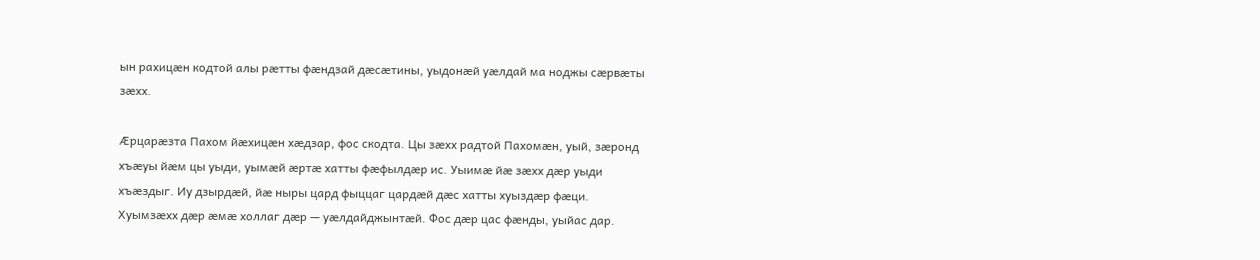ын рахицæн кодтой алы рæтты фæндзай дæсæтины, уыдонæй уæлдай ма ноджы сæрвæты зæхх.

Æрцарæзта Пахом йæхицæн хæдзар, фос скодта. Цы зæхх радтой Пахомæн, уый, зæронд хъæуы йæм цы уыди, уымæй æртæ хатты фæфылдæр ис. Уыимæ йæ зæхх дæр уыди хъæздыг. Иу дзырдæй, йæ ныры цард фыццаг цардæй дæс хатты хуыздæр фæци. Хуымзæхх дæр æмæ холлаг дæр — уæлдайджынтæй. Фос дæр цас фæнды, уыйас дар.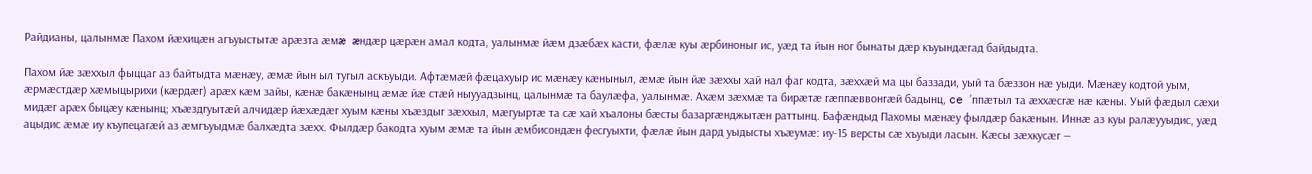Райдианы, цалынмæ Пахом йæхицæн агъуыстытæ арæзта æмæ æндæр цæрæн амал кодта, уалынмæ йæм дзæбæх касти, фæлæ куы æрбиноныг ис, уæд та йын ног бынаты дæр къуындæгад байдыдта.

Пахом йæ зæххыл фыццаг аз байтыдта мæнæу, æмæ йын ыл тугыл аскъуыди. Афтæмæй фæцахуыр ис мæнæу кæныныл, æмæ йын йæ зæххы хай нал фаг кодта, зæххæй ма цы баззади, уый та бæззон нæ уыди. Мæнæу кодтой уым, æрмæстдæр хæмыцырихи (кæрдæг) арæх кæм зайы, кæнæ бакæнынц æмæ йæ стæй ныууадзынц, цалынмæ та баулæфа, уалынмæ. Ахæм зæхмæ та бирæтæ гæппæввонгæй бадынц, ce ’ппæтыл та æххæсгæ нæ кæны. Уый фæдыл сæхи мидæг арæх быцæу кæнынц; хъæздгуытæй алчидæр йæхæдæг хуым кæны хъæздыг зæххыл, мæгуыртæ та сæ хай хъалоны бæсты базаргæнджытæн раттынц. Бафæндыд Пахомы мæнæу фылдæр бакæнын. Иннæ аз куы ралæууыдис, уæд ацыдис æмæ иу къупецагæй аз æмгъуыдмæ балхæдта зæхх. Фылдæр бакодта хуым æмæ та йын æмбисондæн фесгуыхти, фæлæ йын дард уыдысты хъæумæ: иу-15 версты сæ хъуыди ласын. Кæсы зæхкусæг —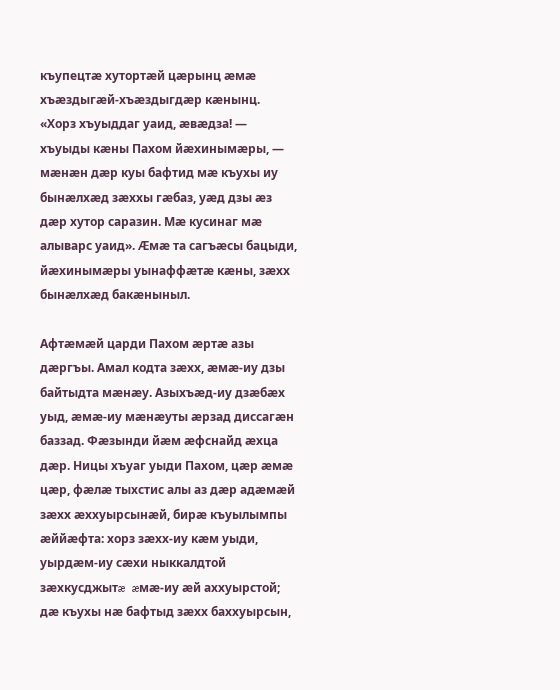къупецтæ хутортæй цæрынц æмæ хъæздыгæй-хъæздыгдæр кæнынц. «Хорз хъуыддаг уаид, æвæдза! — хъуыды кæны Пахом йæхинымæры, — мæнæн дæр куы бафтид мæ къухы иу бынæлхæд зæххы гæбаз, уæд дзы æз дæр хутор саразин. Мæ кусинаг мæ алыварс уаид». Æмæ та сагъæсы бацыди, йæхинымæры уынаффæтæ кæны, зæхх бынæлхæд бакæныныл.

Афтæмæй царди Пахом æртæ азы дæргъы. Амал кодта зæхх, æмæ-иу дзы байтыдта мæнæу. Азыхъæд-иу дзæбæх уыд, æмæ-иу мæнæуты æрзад диссагæн баззад. Фæзынди йæм æфснайд æхца дæр. Ницы хъуаг уыди Пахом, цæр æмæ цæр, фæлæ тыхстис алы аз дæр адæмæй зæхх æххуырсынæй, бирæ къуылымпы æййæфта: хорз зæхх-иу кæм уыди, уырдæм-иу сæхи ныккалдтой зæхкусджытæ æмæ-иу æй аххуырстой; дæ къухы нæ бафтыд зæхх баххуырсын,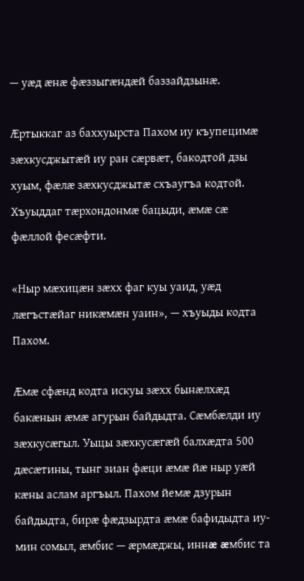— уæд æнæ фæззыгæндæй баззайдзынæ.

Æртыккаг аз баххуырста Пахом иу къупецимæ зæхкусджытæй иу ран сæрвæт, бакодтой дзы хуым, фæлæ зæхкусджытæ схъаугъа кодтой. Хъуыддаг тæрхондонмæ бацыди, æмæ сæ фæллой фесæфти.

«Ныр мæхицæн зæхх фаг куы уаид, уæд лæгъстæйаг никæмæн уаин», — хъуыды кодта Пахом.

Æмæ сфæнд кодта искуы зæхх бынæлхæд бакæнын æмæ агурын байдыдта. Сæмбæлди иу зæхкусæгыл. Уыцы зæхкусæгæй балхæдта 500 дæсæтины, тынг зиан фæци æмæ йæ ныр уæй кæны аслам аргъыл. Пахом йемæ дзурын байдыдта, бирæ фæдзырдта æмæ бафидыдта иу-мин сомыл, æмбис — æрмæджы, иннæ æмбис та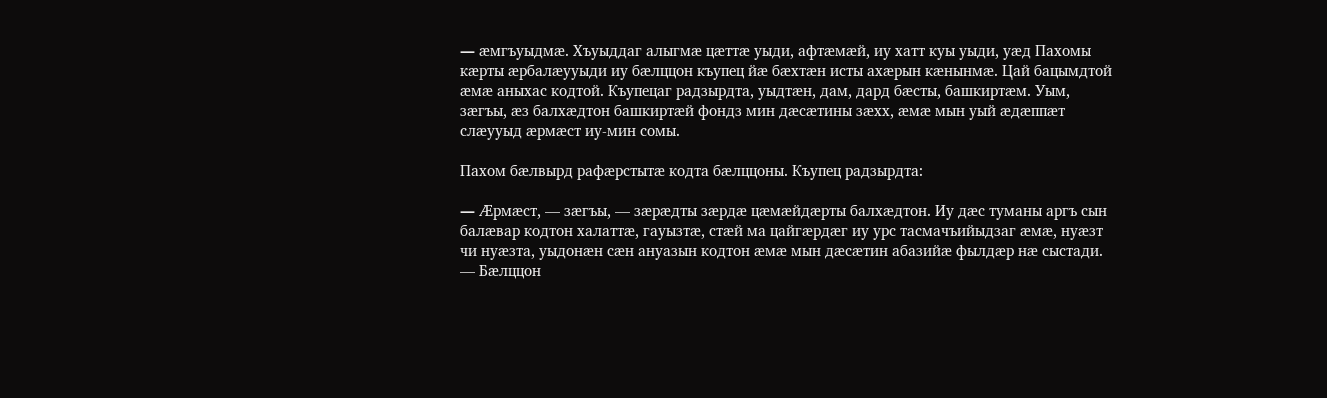— æмгъуыдмæ. Хъуыддаг алыгмæ цæттæ уыди, афтæмæй, иу хатт куы уыди, уæд Пахомы кæрты æрбалæууыди иу бæлццон къупец йæ бæхтæн исты ахæрын кæнынмæ. Цай бацымдтой æмæ аныхас кодтой. Къупецаг радзырдта, уыдтæн, дам, дард бæсты, башкиртæм. Уым, зæгъы, æз балхæдтон башкиртæй фондз мин дæсæтины зæхх, æмæ мын уый æдæппæт слæууыд æрмæст иу-мин сомы.

Пахом бæлвырд рафæрстытæ кодта бæлццоны. Къупец радзырдта:

— Æрмæст, — зæгъы, — зæрæдты зæрдæ цæмæйдæрты балхæдтон. Иу дæс туманы аргъ сын балæвар кодтон халаттæ, гауызтæ, стæй ма цайгæрдæг иу урс тасмачъийыдзаг æмæ, нуæзт чи нуæзта, уыдонæн сæн ануазын кодтон æмæ мын дæсæтин абазийæ фылдæр нæ сыстади. — Бæлццон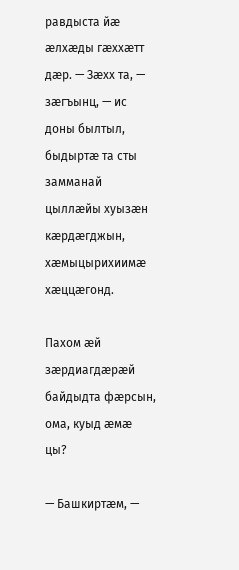равдыста йæ æлхæды гæххæтт дæр. — Зæхх та, — зæгъынц, — ис доны былтыл, быдыртæ та сты замманай цыллæйы хуызæн кæрдæгджын, хæмыцырихиимæ хæццæгонд.

Пахом æй зæрдиагдæрæй байдыдта фæрсын, ома, куыд æмæ цы?

— Башкиртæм, —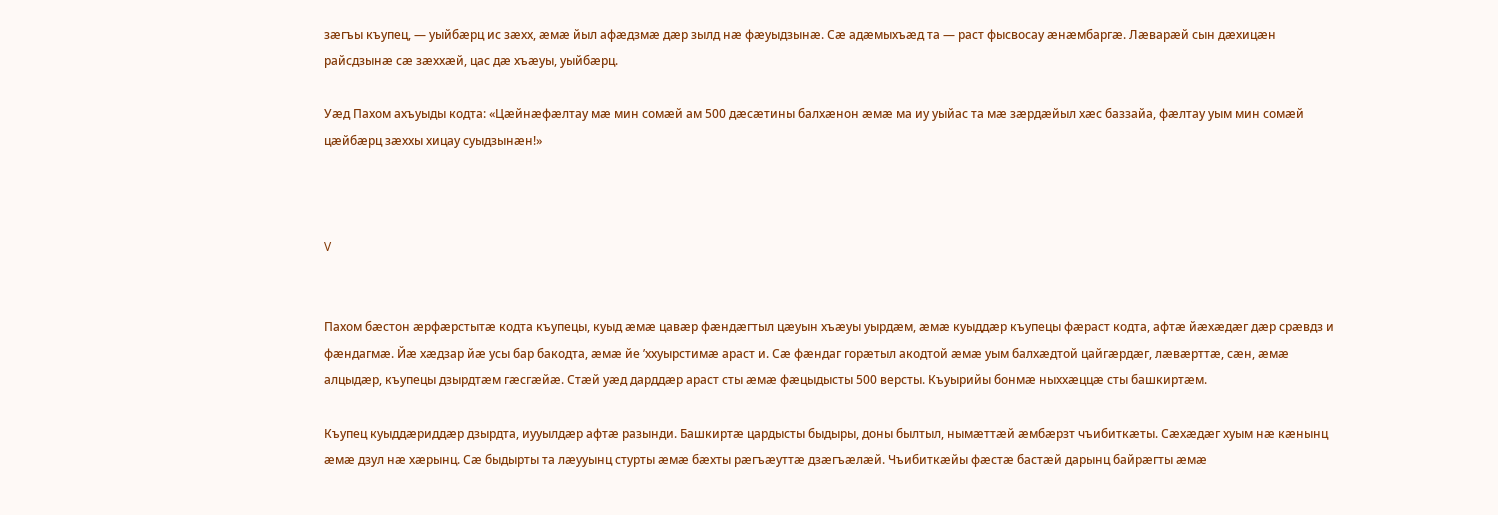зæгъы къупец, — уыйбæрц ис зæхх, æмæ йыл афæдзмæ дæр зылд нæ фæуыдзынæ. Сæ адæмыхъæд та — раст фысвосау æнæмбаргæ. Лæварæй сын дæхицæн райсдзынæ сæ зæххæй, цас дæ хъæуы, уыйбæрц.

Уæд Пахом ахъуыды кодта: «Цæйнæфæлтау мæ мин сомæй ам 500 дæсæтины балхæнон æмæ ма иу уыйас та мæ зæрдæйыл хæс баззайа, фæлтау уым мин сомæй цæйбæрц зæххы хицау суыдзынæн!»



V


Пахом бæстон æрфæрстытæ кодта къупецы, куыд æмæ цавæр фæндæгтыл цæуын хъæуы уырдæм, æмæ куыддæр къупецы фæраст кодта, афтæ йæхæдæг дæр срæвдз и фæндагмæ. Йæ хæдзар йæ усы бар бакодта, æмæ йе ’ххуырстимæ араст и. Сæ фæндаг горæтыл акодтой æмæ уым балхæдтой цайгæрдæг, лæвæрттæ, сæн, æмæ алцыдæр, къупецы дзырдтæм гæсгæйæ. Стæй уæд дарддæр араст сты æмæ фæцыдысты 500 версты. Къуырийы бонмæ ныххæццæ сты башкиртæм.

Къупец куыддæриддæр дзырдта, иууылдæр афтæ разынди. Башкиртæ цардысты быдыры, доны былтыл, нымæттæй æмбæрзт чъибиткæты. Сæхæдæг хуым нæ кæнынц æмæ дзул нæ хæрынц. Сæ быдырты та лæууынц стурты æмæ бæхты рæгъæуттæ дзæгъæлæй. Чъибиткæйы фæстæ бастæй дарынц байрæгты æмæ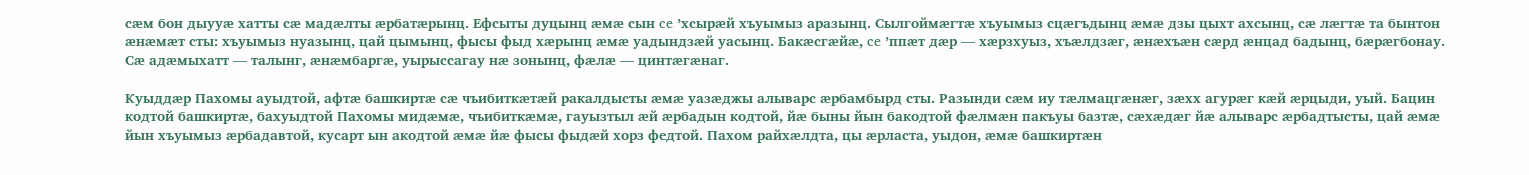сæм бон дыууæ хатты сæ мадæлты æрбатæрынц. Ефсыты дуцынц æмæ сын ce ’хсырæй хъуымыз аразынц. Сылгоймæгтæ хъуымыз сцæгъдынц æмæ дзы цыхт ахсынц, сæ лæгтæ та бынтон æнæмæт сты: хъуымыз нуазынц, цай цымынц, фысы фыд хæрынц æмæ уадындзæй уасынц. Бакæсгæйæ, ce ’ппæт дæр — хæрзхуыз, хъæлдзæг, æнæхъæн сæрд æнцад бадынц, бæрæгбонау. Сæ адæмыхатт — талынг, æнæмбаргæ, уырыссагау нæ зонынц, фæлæ — цинтæгæнаг.

Куыддæр Пахомы ауыдтой, афтæ башкиртæ сæ чъибиткæтæй ракалдысты æмæ уазæджы алыварс æрбамбырд сты. Разынди сæм иу тæлмацгæнæг, зæхх агурæг кæй æрцыди, уый. Бацин кодтой башкиртæ, бахуыдтой Пахомы мидæмæ, чъибиткæмæ, гауызтыл æй æрбадын кодтой, йæ быны йын бакодтой фæлмæн пакъуы базтæ, сæхæдæг йæ алыварс æрбадтысты, цай æмæ йын хъуымыз æрбадавтой, кусарт ын акодтой æмæ йæ фысы фыдæй хорз федтой. Пахом райхæлдта, цы æрласта, уыдон, æмæ башкиртæн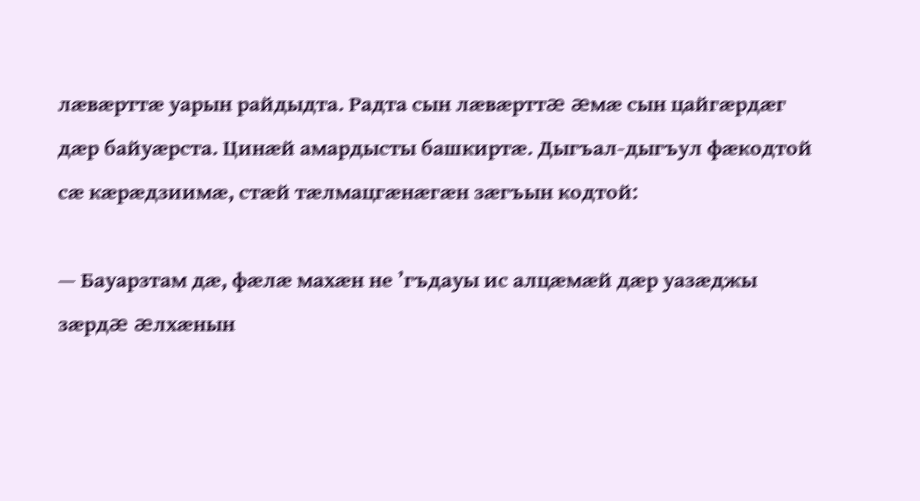лæвæрттæ уарын райдыдта. Радта сын лæвæрттæ æмæ сын цайгæрдæг дæр байуæрста. Цинæй амардысты башкиртæ. Дыгъал-дыгъул фæкодтой сæ кæрæдзиимæ, стæй тæлмацгæнæгæн зæгъын кодтой:

— Бауарзтам дæ, фæлæ махæн не ’гъдауы ис алцæмæй дæр уазæджы зæрдæ æлхæнын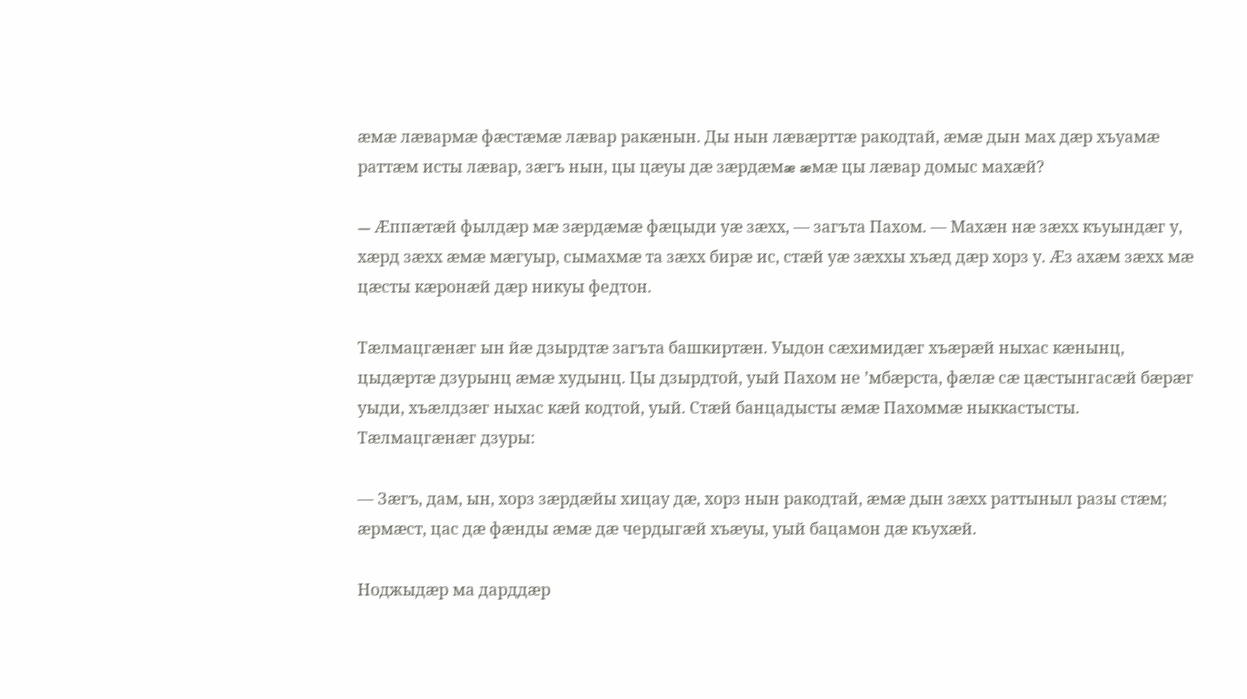æмæ лæвармæ фæстæмæ лæвар ракæнын. Ды нын лæвæрттæ ракодтай, æмæ дын мах дæр хъуамæ раттæм исты лæвар, зæгъ нын, цы цæуы дæ зæрдæмæ æмæ цы лæвар домыс махæй?

— Æппæтæй фылдæр мæ зæрдæмæ фæцыди уæ зæхх, — загъта Пахом. — Махæн нæ зæхх къуындæг у, хæрд зæхх æмæ мæгуыр, сымахмæ та зæхх бирæ ис, стæй уæ зæххы хъæд дæр хорз у. Æз ахæм зæхх мæ цæсты кæронæй дæр никуы федтон.

Тæлмацгæнæг ын йæ дзырдтæ загъта башкиртæн. Уыдон сæхимидæг хъæрæй ныхас кæнынц, цыдæртæ дзурынц æмæ худынц. Цы дзырдтой, уый Пахом не ’мбæрста, фæлæ сæ цæстынгасæй бæрæг уыди, хъæлдзæг ныхас кæй кодтой, уый. Стæй банцадысты æмæ Пахоммæ ныккастысты. Тæлмацгæнæг дзуры:

— Зæгъ, дам, ын, хорз зæрдæйы хицау дæ, хорз нын ракодтай, æмæ дын зæхх раттыныл разы стæм; æрмæст, цас дæ фæнды æмæ дæ чердыгæй хъæуы, уый бацамон дæ къухæй.

Ноджыдæр ма дарддæр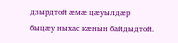дзырдтой æмæ цæуылдæр быцæу ныхас кæнын байдыдтой.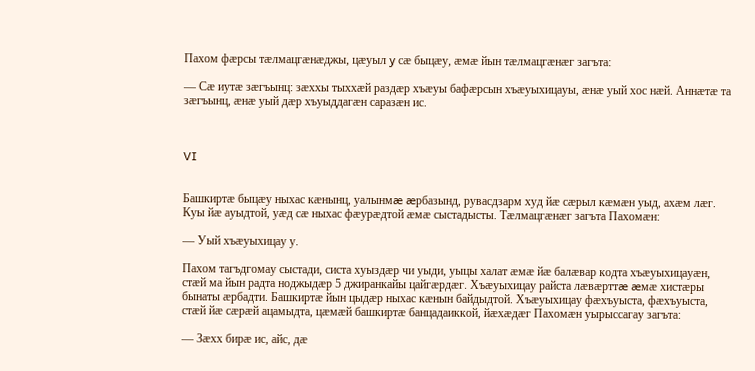Пахом фæрсы тæлмацгæнæджы, цæуыл y сæ быцæу, æмæ йын тæлмацгæнæг загъта:

— Сæ иутæ зæгъынц: зæххы тыххæй раздæр хъæуы бафæрсын хъæуыхицауы, æнæ уый хос нæй. Аннæтæ та зæгъынц, æнæ уый дæр хъуыддагæн саразæн ис.



VI


Башкиртæ быцæу ныхас кæнынц, уалынмæ æрбазынд, рувасдзарм худ йæ сæрыл кæмæн уыд, ахæм лæг. Куы йæ ауыдтой, уæд сæ ныхас фæурæдтой æмæ сыстадысты. Тæлмацгæнæг загъта Пахомæн:

— Уый хъæуыхицау у.

Пахом тагъдгомау сыстади, систа хуыздæр чи уыди, уыцы халат æмæ йæ балæвар кодта хъæуыхицауæн, стæй ма йын радта ноджыдæр 5 джиранкайы цайгæрдæг. Хъæуыхицау райста лæвæрттæ æмæ хистæры бынаты æрбадти. Башкиртæ йын цыдæр ныхас кæнын байдыдтой. Хъæуыхицау фæхъуыста, фæхъуыста, стæй йæ сæрæй ацамыдта, цæмæй башкиртæ банцадаиккой, йæхæдæг Пахомæн уырыссагау загъта:

— Зæхх бирæ ис, айс, дæ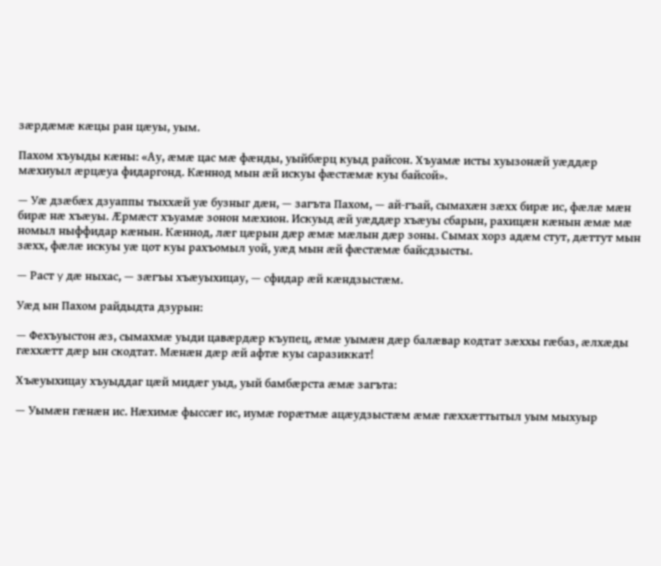зæрдæмæ кæцы ран цæуы, уым.

Пахом хъуыды кæны: «Ау, æмæ цас мæ фæнды, уыйбæрц куыд райсон. Хъуамæ исты хуызонæй уæддæр мæхиуыл æрцæуа фидаргонд. Кæннод мын æй искуы фæстæмæ куы байсой».

— Уæ дзæбæх дзуаппы тыххæй уæ бузныг дæн, — загъта Пахом, — ай-гъай, сымахæн зæхх бирæ ис, фæлæ мæн бирæ нæ хъæуы. Æрмæст хъуамæ зонон мæхион. Искуыд æй уæддæр хъæуы сбарын, рахицæн кæнын æмæ мæ номыл ныффидар кæнын. Кæннод, лæг цæрын дæр æмæ мæлын дæр зоны. Сымах хорз адæм стут, дæттут мын зæхх, фæлæ искуы уæ цот куы рахъомыл уой, уæд мын æй фæстæмæ байсдзысты.

— Раст y дæ ныхас, — зæгъы хъæуыхицау, — сфидар æй кæндзыстæм.

Уæд ын Пахом райдыдта дзурын:

— Фехъуыстон æз, сымахмæ уыди цавæрдæр къупец, æмæ уымæн дæр балæвар кодтат зæххы гæбаз, æлхæды гæххæтт дæр ын скодтат. Мæнæн дæр æй афтæ куы саразиккат!

Хъæуыхицау хъуыддаг цæй мидæг уыд, уый бамбæрста æмæ загъта:

— Уымæн гæнæн ис. Нæхимæ фыссæг ис, иумæ горæтмæ ацæудзыстæм æмæ гæххæттытыл уым мыхуыр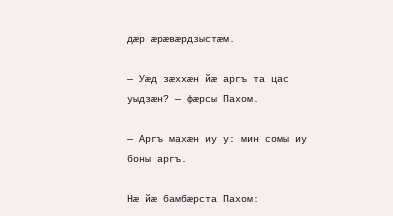дæр æрæвæрдзыстæм.

— Уæд зæххæн йæ аргъ та цас уыдзæн? — фæрсы Пахом.

— Аргъ махæн иу у: мин сомы иу боны аргъ.

Нæ йæ бамбæрста Пахом: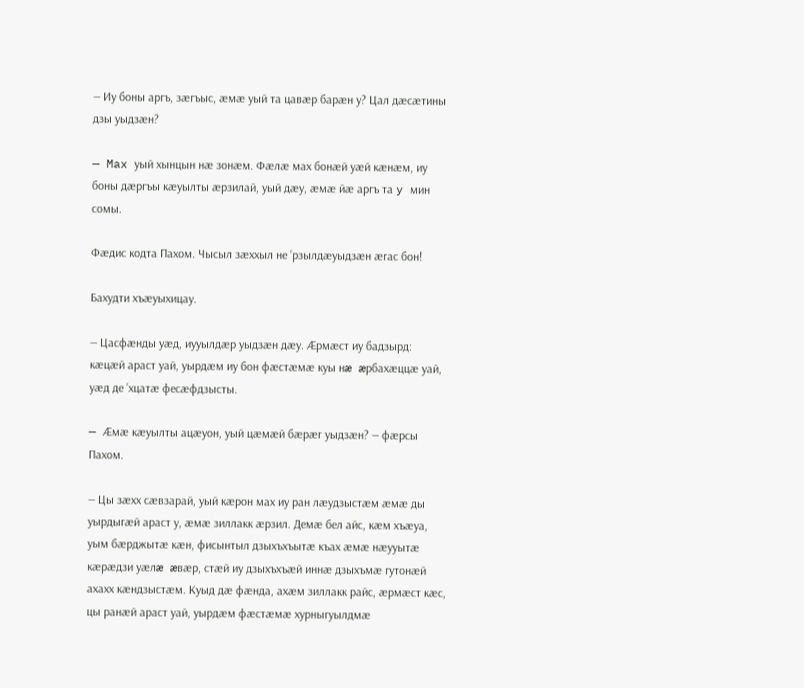— Иу боны аргъ, зæгъыс, æмæ уый та цавæр барæн у? Цал дæсæтины дзы уыдзæн?

— Max уый хынцын нæ зонæм. Фæлæ мах бонæй уæй кæнæм, иу боны дæргъы кæуылты æрзилай, уый дæу, æмæ йæ аргъ та y мин сомы.

Фæдис кодта Пахом. Чысыл зæххыл не ’рзылдæуыдзæн æгас бон!

Бахудти хъæуыхицау.

— Цасфæнды уæд, иууылдæр уыдзæн дæу. Æрмæст иу бадзырд: кæцæй араст уай, уырдæм иу бон фæстæмæ куы нæ æрбахæццæ уай, уæд де ’хцатæ фесæфдзысты.

— Æмæ кæуылты ацæуон, уый цæмæй бæрæг уыдзæн? — фæрсы Пахом.

— Цы зæхх сæвзарай, уый кæрон мах иу ран лæудзыстæм æмæ ды уырдыгæй араст у, æмæ зиллакк æрзил. Демæ бел айс, кæм хъæуа, уым бæрджытæ кæн, фисынтыл дзыхъхъытæ къах æмæ нæууытæ кæрæдзи уæлæ æвæр, стæй иу дзыхъхъæй иннæ дзыхъмæ гутонæй ахахх кæндзыстæм. Куыд дæ фæнда, ахæм зиллакк райс, æрмæст кæс, цы ранæй араст уай, уырдæм фæстæмæ хурныгуылдмæ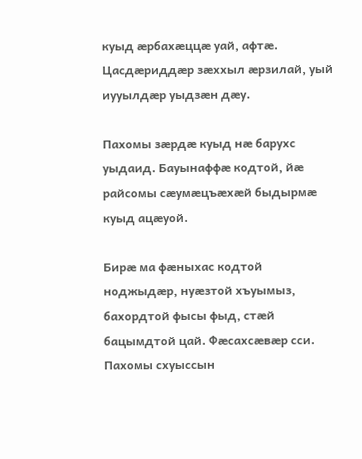куыд æрбахæццæ уай, афтæ. Цасдæриддæр зæххыл æрзилай, уый иууылдæр уыдзæн дæу.

Пахомы зæрдæ куыд нæ барухс уыдаид. Бауынаффæ кодтой, йæ райсомы сæумæцъæхæй быдырмæ куыд ацæуой.

Бирæ ма фæныхас кодтой ноджыдæр, нуæзтой хъуымыз, бахордтой фысы фыд, стæй бацымдтой цай. Фæсахсæвæр сси. Пахомы схуыссын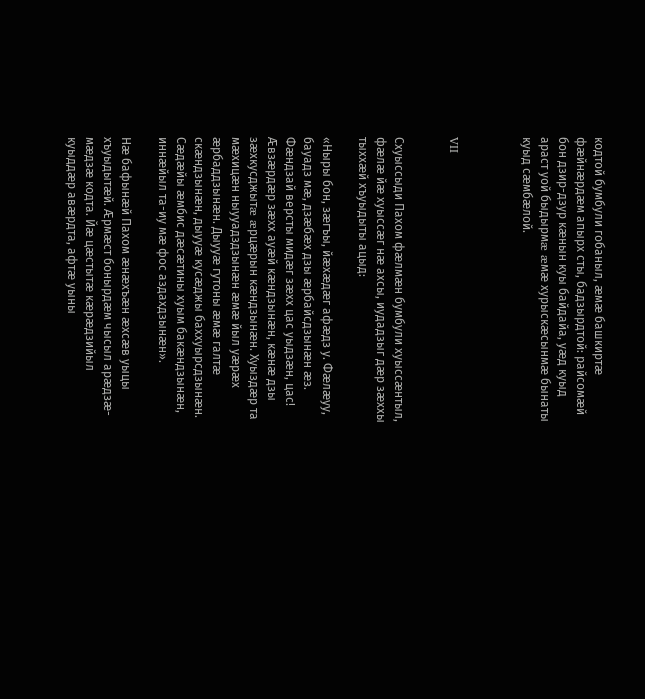кодтой бумбули гобаныл, æмæ башкиртæ фæйнæрдæм апырх сты, бадзырдтой: райсомæй бон дзир-дзур кæнын куы байдайа, уæд куыд араст уой быдырмæ æмæ хурыскæсынмæ бынаты куыд сæмбæлой.



VII


Схуыссыди Пахом фæлмæн бумбули хуыссæнтыл, фæлæ йæ хуыссæг нæ ахсы, иудадзыг дæр зæххы тыххæй хъуыдыты ацыд:

«Ныры бон, зæгъы, йæхæдæг афæдз у. Фæлæуу, бауадз мæ, дзæбæх дзы æрбайсдзынæн æз. Фæндзай версты мидæг зæхх цас уыдзæн, цас! Æвзæрдæр зæхх ауæй кæндзынæн, кæнæ дзы зæхкусджытæ æрцæрын кæндзынæн. Хуыздæр та мæхицæн ныууадздзынæн æмæ йыл уæрæх æрбаддзынæн. Дыууæ гутоны æмæ галтæ скæндзынæн, дыууæ кусæджы баххуырсдзынæн. Сæдæйы æмбис дæсæтины хуым бакæндзынæн, иннæйыл та-иу мæ фос аздахдзынæн».

Нæ бафынæй Пахом æнæхъæн æхсæв уыцы хъуыдытæй. Æрмæст бонырдæм чысыл арæдзæ-мæдзæ кодта. Йæ цæстытæ кæрæдзийыл куыддæр авæрдта, афтæ уыны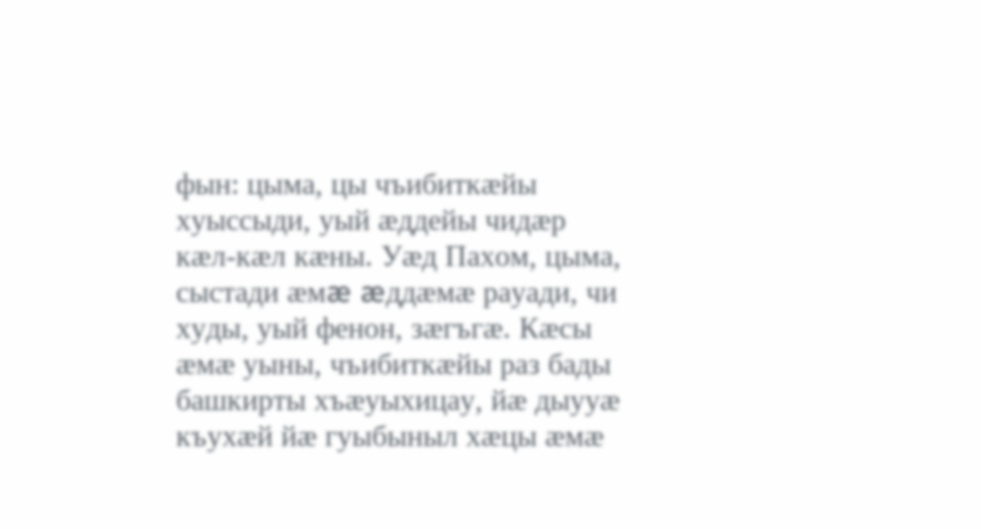фын: цыма, цы чъибиткæйы хуыссыди, уый æддейы чидæр кæл-кæл кæны. Уæд Пахом, цыма, сыстади æмæ æддæмæ рауади, чи худы, уый фенон, зæгъгæ. Кæсы æмæ уыны, чъибиткæйы раз бады башкирты хъæуыхицау, йæ дыууæ къухæй йæ гуыбыныл хæцы æмæ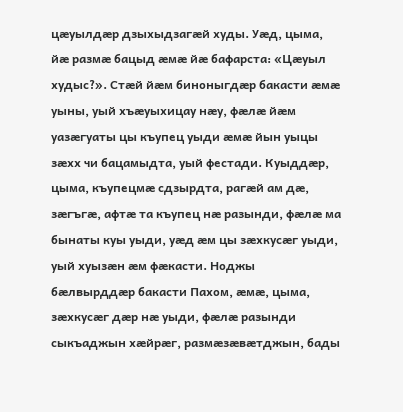цæуылдæр дзыхыдзагæй худы. Уæд, цыма, йæ размæ бацыд æмæ йæ бафарста: «Цæуыл худыс?». Стæй йæм биноныгдæр бакасти æмæ уыны, уый хъæуыхицау нæу, фæлæ йæм уазæгуаты цы къупец уыди æмæ йын уыцы зæхх чи бацамыдта, уый фестади. Куыддæр, цыма, къупецмæ сдзырдта, рагæй ам дæ, зæгъгæ, афтæ та къупец нæ разынди, фæлæ ма бынаты куы уыди, уæд æм цы зæхкусæг уыди, уый хуызæн æм фæкасти. Ноджы бæлвырддæр бакасти Пахом, æмæ, цыма, зæхкусæг дæр нæ уыди, фæлæ разынди сыкъаджын хæйрæг, размæзæвæтджын, бады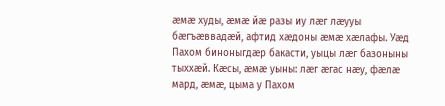æмæ худы, æмæ йæ разы иу лæг лæууы бæгъæввадæй, афтид хæдоны æмæ хæлафы. Уæд Пахом биноныгдæр бакасти, уыцы лæг базоныны тыххæй. Кæсы, æмæ уыны: лæг æгас нæу, фæлæ мард, æмæ, цыма y Пахом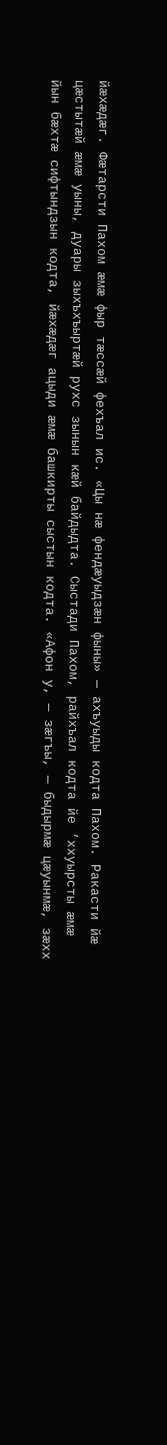йæхæдæг. Фæтарсти Пахом æмæ фыр тæссæй фехъал ис. «Цы нæ фендæуыдзæн фыны» — ахъуыды кодта Пахом. Ракасти йæ цæстытæй æмæ уыны, дуары зыхъхъыртæй рухс зынын кæй байдыдта. Сыстади Пахом, райхъал кодта йе ’ххуырсты æмæ йын бæхтæ сифтындзын кодта, йæхæдæг ацыди æмæ башкирты сыстын кодта. «Афон у, — зæгъы, — быдырмæ цæуынмæ, зæхх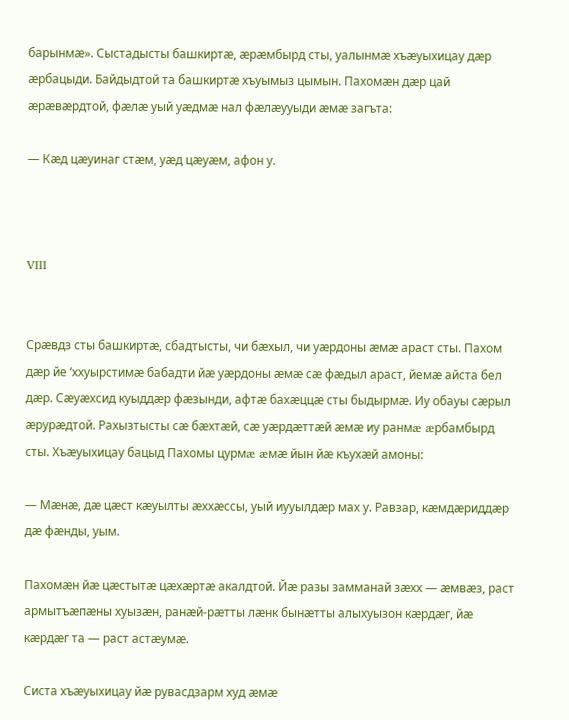барынмæ». Сыстадысты башкиртæ, æрæмбырд сты, уалынмæ хъæуыхицау дæр æрбацыди. Байдыдтой та башкиртæ хъуымыз цымын. Пахомæн дæр цай æрæвæрдтой, фæлæ уый уæдмæ нал фæлæууыди æмæ загъта:

— Кæд цæуинаг стæм, уæд цæуæм, афон у.



VIII


Срæвдз сты башкиртæ, сбадтысты, чи бæхыл, чи уæрдоны æмæ араст сты. Пахом дæр йе ’ххуырстимæ бабадти йæ уæрдоны æмæ сæ фæдыл араст, йемæ айста бел дæр. Сæуæхсид куыддæр фæзынди, афтæ бахæццæ сты быдырмæ. Иу обауы сæрыл æрурæдтой. Рахызтысты сæ бæхтæй, сæ уæрдæттæй æмæ иу ранмæ æрбамбырд сты. Хъæуыхицау бацыд Пахомы цурмæ æмæ йын йæ къухæй амоны:

— Мæнæ, дæ цæст кæуылты æххæссы, уый иууылдæр мах у. Равзар, кæмдæриддæр дæ фæнды, уым.

Пахомæн йæ цæстытæ цæхæртæ акалдтой. Йæ разы замманай зæхх — æмвæз, раст армытъæпæны хуызæн, ранæй-рæтты лæнк бынæтты алыхуызон кæрдæг, йæ кæрдæг та — раст астæумæ.

Систа хъæуыхицау йæ рувасдзарм худ æмæ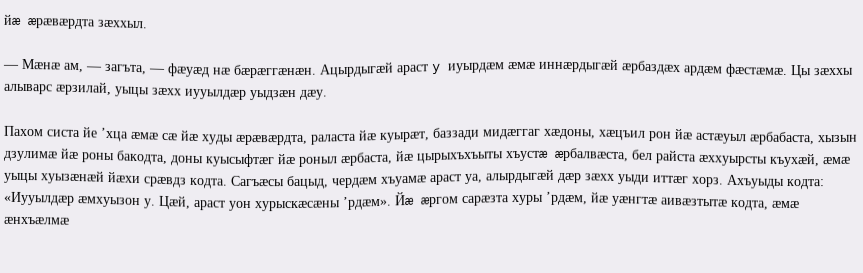йæ æрæвæрдта зæххыл.

— Мæнæ ам, — загъта, — фæуæд нæ бæрæггæнæн. Ацырдыгæй араст y иуырдæм æмæ иннæрдыгæй æрбаздæх ардæм фæстæмæ. Цы зæххы алыварс æрзилай, уыцы зæхх иууылдæр уыдзæн дæу.

Пахом систа йе ’хца æмæ сæ йæ худы æрæвæрдта, раласта йæ куырæт, баззади мидæггаг хæдоны, хæцъил рон йæ астæуыл æрбабаста, хызын дзулимæ йæ роны бакодта, доны куысыфтæг йæ роныл æрбаста, йæ цырыхъхъыты хъустæ æрбалвæста, бел райста æххуырсты къухæй, æмæ уыцы хуызæнæй йæхи срæвдз кодта. Сагъæсы бацыд, чердæм хъуамæ араст уа, алырдыгæй дæр зæхх уыди иттæг хорз. Ахъуыды кодта: «Иууылдæр æмхуызон у. Цæй, араст уон хурыскæсæны ’рдæм». Йæ æргом сарæзта хуры ’рдæм, йæ уæнгтæ аивæзтытæ кодта, æмæ æнхъæлмæ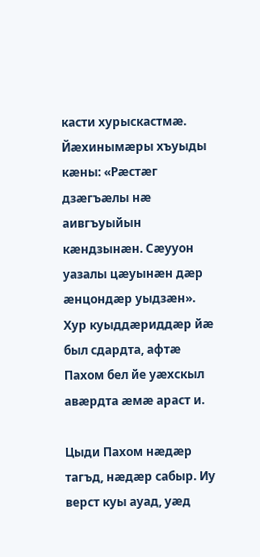касти хурыскастмæ. Йæхинымæры хъуыды кæны: «Рæстæг дзæгъæлы нæ аивгъуыйын кæндзынæн. Сæууон уазалы цæуынæн дæр æнцондæр уыдзæн». Хур куыддæриддæр йæ был сдардта, афтæ Пахом бел йе уæхскыл авæрдта æмæ араст и.

Цыди Пахом нæдæр тагъд, нæдæр сабыр. Иу верст куы ауад, уæд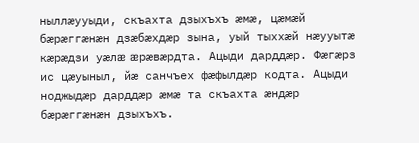ныллæууыди, скъахта дзыхъхъ æмæ, цæмæй бæрæггæнæн дзæбæхдæр зына, уый тыххæй нæууытæ кæрæдзи уæлæ æрæвæрдта. Ацыди дарддæр. Фæгæрз ис цæуыныл, йæ санчъех фæфылдæр кодта. Ацыди ноджыдæр дарддæр æмæ та скъахта æндæр бæрæггæнæн дзыхъхъ.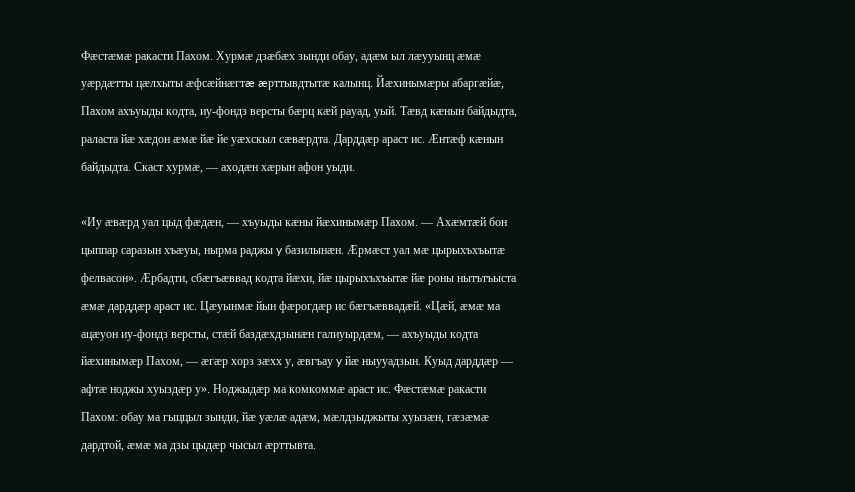Фæстæмæ ракасти Пахом. Хурмæ дзæбæх зынди обау, адæм ыл лæууынц æмæ уæрдæтты цæлхыты æфсæйнæгтæ æрттывдтытæ калынц. Йæхинымæры абаргæйæ, Пахом ахъуыды кодта, иу-фондз версты бæрц кæй рауад, уый. Тæвд кæнын байдыдта, раласта йæ хæдон æмæ йæ йе уæхскыл сæвæрдта. Дарддæр араст ис. Æнтæф кæнын байдыдта. Скаст хурмæ, — аходæн хæрын афон уыди.

«Иу æвæрд уал цыд фæдæн, — хъуыды кæны йæхинымæр Пахом. — Ахæмтæй бон цыппар саразын хъæуы, нырма раджы y базилынæн. Æрмæст уал мæ цырыхъхъытæ фелвасон». Æрбадти, сбæгъæввад кодта йæхи, йæ цырыхъхъытæ йæ роны нытътъыста æмæ дарддæр араст ис. Цæуынмæ йын фæрогдæр ис бæгъæввадæй. «Цæй, æмæ ма ацæуон иу-фондз версты, стæй баздæхдзынæн галиуырдæм, — ахъуыды кодта йæхинымæр Пахом, — æгæр хорз зæхх у, æвгъау y йæ ныууадзын. Куыд дарддæр — афтæ ноджы хуыздæр у». Ноджыдæр ма комкоммæ араст ис. Фæстæмæ ракасти Пахом: обау ма гыццыл зынди, йæ уæлæ адæм, мæлдзыджыты хуызæн, гæзæмæ дардтой, æмæ ма дзы цыдæр чысыл æрттывта.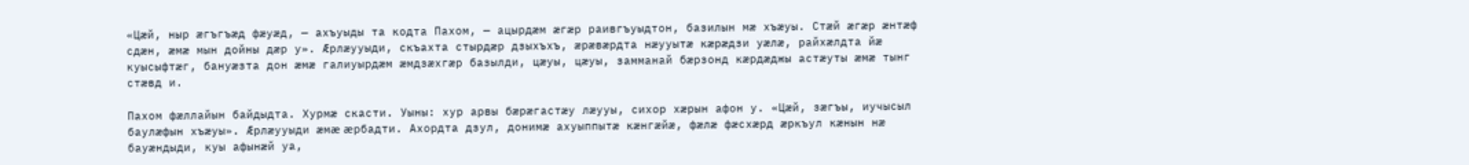«Цæй, ныр æгъгъæд фæуæд, — ахъуыды та кодта Пахом, — ацырдæм æгæр раивгъуыдтон, базилын мæ хъæуы. Стæй æгæр æнтæф сдæн, æмæ мын дойны дæр у». Æрлæууыди, скъахта стырдæр дзыхъхъ, æрæвæрдта нæууытæ кæрæдзи уæлæ, райхæлдта йæ куысыфтæг, бануæзта дон æмæ галиуырдæм æмдзæхгæр базылди, цæуы, цæуы, замманай бæрзонд кæрдæджы астæуты æмæ тынг стæвд и.

Пахом фæллайын байдыдта. Хурмæ скасти. Уыны: хур арвы бæрæгастæу лæууы, сихор хæрын афон у. «Цæй, зæгъы, иучысыл баулæфын хъæуы». Æрлæууыди æмæ æрбадти. Ахордта дзул, донимæ ахуыппытæ кæнгæйæ, фæлæ фæсхæрд æркъул кæнын нæ бауæндыди, куы афынæй уа,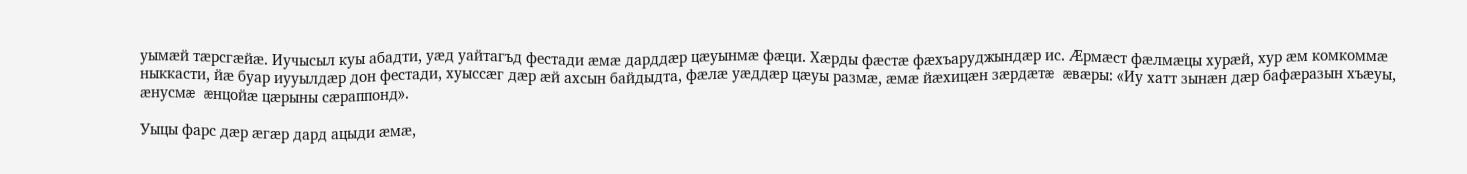уымæй тæрсгæйæ. Иучысыл куы абадти, уæд уайтагъд фестади æмæ дарддæр цæуынмæ фæци. Хæрды фæстæ фæхъаруджындæр ис. Æрмæст фæлмæцы хурæй, хур æм комкоммæ ныккасти, йæ буар иууылдæр дон фестади, хуыссæг дæр æй ахсын байдыдта, фæлæ уæддæр цæуы размæ, æмæ йæхицæн зæрдæтæ æвæры: «Иу хатт зынæн дæр бафæразын хъæуы, æнусмæ æнцойæ цæрыны сæраппонд».

Уыцы фарс дæр æгæр дард ацыди æмæ,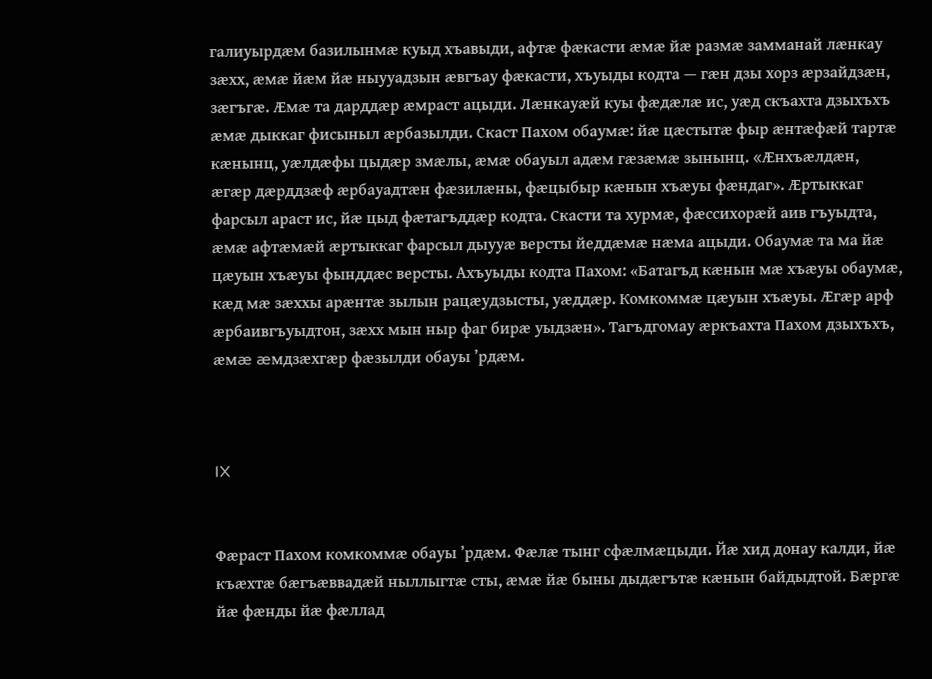галиуырдæм базилынмæ куыд хъавыди, афтæ фæкасти æмæ йæ размæ замманай лæнкау зæхх, æмæ йæм йæ ныууадзын æвгъау фæкасти, хъуыды кодта — гæн дзы хорз æрзайдзæн, зæгъгæ. Æмæ та дарддæр æмраст ацыди. Лæнкауæй куы фæдæлæ ис, уæд скъахта дзыхъхъ æмæ дыккаг фисыныл æрбазылди. Скаст Пахом обаумæ: йæ цæстытæ фыр æнтæфæй тартæ кæнынц, уæлдæфы цыдæр змæлы, æмæ обауыл адæм гæзæмæ зынынц. «Æнхъæлдæн, æгæр дæрддзæф æрбауадтæн фæзилæны, фæцыбыр кæнын хъæуы фæндаг». Æртыккаг фарсыл араст ис, йæ цыд фæтагъддæр кодта. Скасти та хурмæ, фæссихорæй аив гъуыдта, æмæ афтæмæй æртыккаг фарсыл дыууæ версты йеддæмæ нæма ацыди. Обаумæ та ма йæ цæуын хъæуы фынддæс версты. Ахъуыды кодта Пахом: «Батагъд кæнын мæ хъæуы обаумæ, кæд мæ зæххы арæнтæ зылын рацæудзысты, уæддæр. Комкоммæ цæуын хъæуы. Æгæр арф æрбаивгъуыдтон, зæхх мын ныр фаг бирæ уыдзæн». Тагъдгомау æркъахта Пахом дзыхъхъ, æмæ æмдзæхгæр фæзылди обауы ’рдæм.



IX


Фæраст Пахом комкоммæ обауы ’рдæм. Фæлæ тынг сфæлмæцыди. Йæ хид донау калди, йæ къæхтæ бæгъæввадæй ныллыгтæ сты, æмæ йæ быны дыдæгътæ кæнын байдыдтой. Бæргæ йæ фæнды йæ фæллад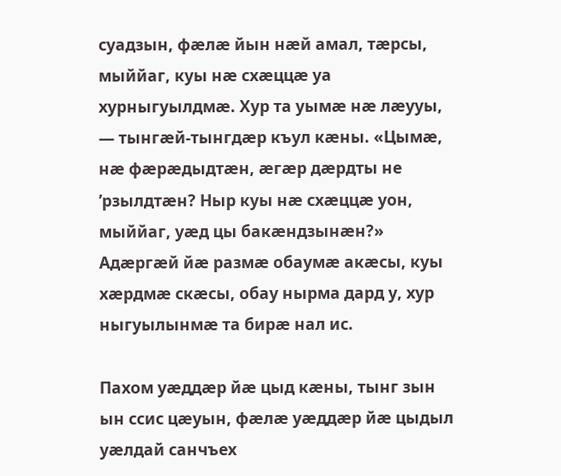суадзын, фæлæ йын нæй амал, тæрсы, мыййаг, куы нæ схæццæ уа хурныгуылдмæ. Хур та уымæ нæ лæууы, — тынгæй-тынгдæр къул кæны. «Цымæ, нæ фæрæдыдтæн, æгæр дæрдты не ’рзылдтæн? Ныр куы нæ схæццæ уон, мыййаг, уæд цы бакæндзынæн?» Адæргæй йæ размæ обаумæ акæсы, куы хæрдмæ скæсы, обау нырма дард у, хур ныгуылынмæ та бирæ нал ис.

Пахом уæддæр йæ цыд кæны, тынг зын ын ссис цæуын, фæлæ уæддæр йæ цыдыл уæлдай санчъех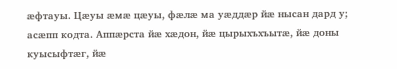æфтауы. Цæуы æмæ цæуы, фæлæ ма уæддæр йæ нысан дард у; асæпп кодта. Аппæрста йæ хæдон, йæ цырыхъхъытæ, йæ доны куысыфтæг, йæ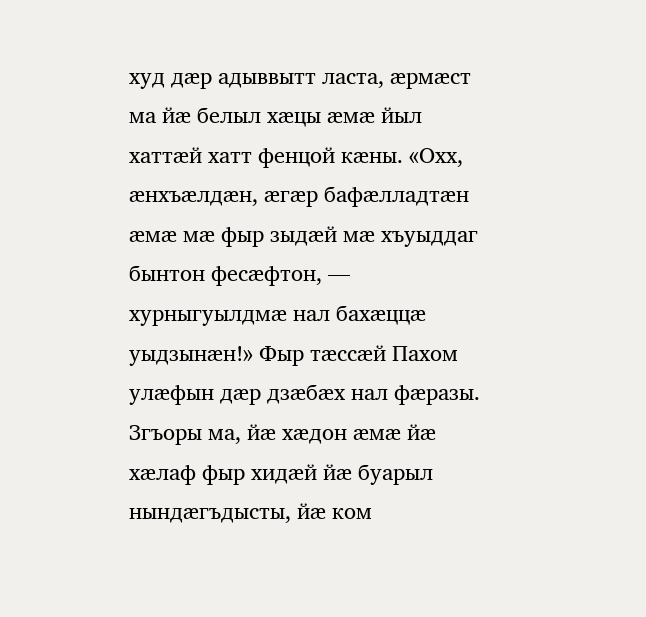худ дæр адыввытт ласта, æрмæст ма йæ белыл хæцы æмæ йыл хаттæй хатт фенцой кæны. «Охх, æнхъæлдæн, æгæр бафæлладтæн æмæ мæ фыр зыдæй мæ хъуыддаг бынтон фесæфтон, — хурныгуылдмæ нал бахæццæ уыдзынæн!» Фыр тæссæй Пахом улæфын дæр дзæбæх нал фæразы. Згъоры ма, йæ хæдон æмæ йæ хæлаф фыр хидæй йæ буарыл нындæгъдысты, йæ ком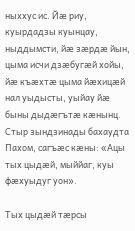ныххус ис. Йæ риу, куырдадзы куынцау, ныддымсти, йæ зæрдæ йын, цыма исчи дзæбугæй хойы, йæ къæхтæ цыма йæхицæй нал уыдысты, уыйау йæ быны дыдæгътæ кæнынц. Стыр зындзинады бахаудта Пахом, сагъæс кæны: «Ацы тых цыдæй, мыййаг, куы фæхуыдуг уон».

Тых цыдæй тæрсы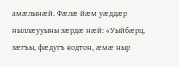амæлынæй. Фæлæ йæм уæддæр ныллæууыны зæрдæ нæй: «Уыйбæрц, зæгъы, фæдугъ кодтон, æмæ ныр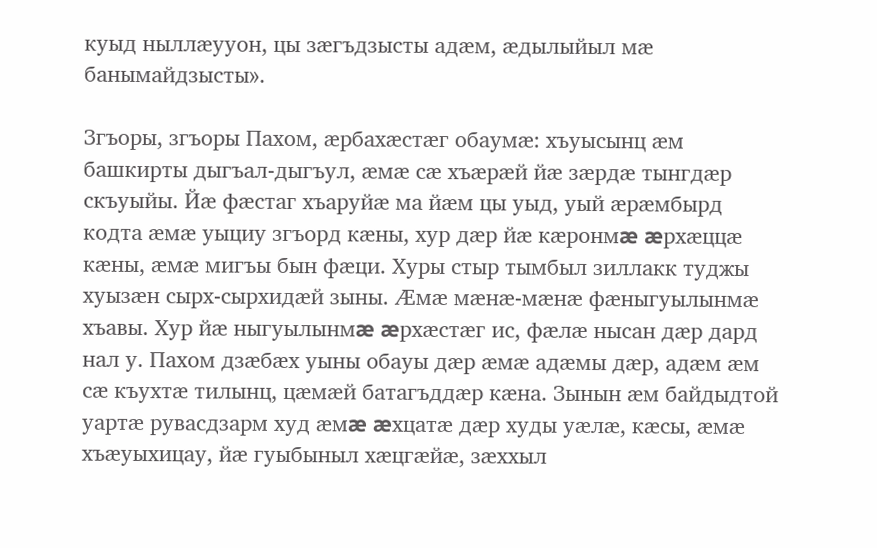куыд ныллæууон, цы зæгъдзысты адæм, æдылыйыл мæ банымайдзысты».

Згъоры, згъоры Пахом, æрбахæстæг обаумæ: хъуысынц æм башкирты дыгъал-дыгъул, æмæ сæ хъæрæй йæ зæрдæ тынгдæр скъуыйы. Йæ фæстаг хъаруйæ ма йæм цы уыд, уый æрæмбырд кодта æмæ уыциу згъорд кæны, хур дæр йæ кæронмæ æрхæццæ кæны, æмæ мигъы бын фæци. Хуры стыр тымбыл зиллакк туджы хуызæн сырх-сырхидæй зыны. Æмæ мæнæ-мæнæ фæныгуылынмæ хъавы. Хур йæ ныгуылынмæ æрхæстæг ис, фæлæ нысан дæр дард нал у. Пахом дзæбæх уыны обауы дæр æмæ адæмы дæр, адæм æм сæ къухтæ тилынц, цæмæй батагъддæр кæна. Зынын æм байдыдтой уартæ рувасдзарм худ æмæ æхцатæ дæр худы уæлæ, кæсы, æмæ хъæуыхицау, йæ гуыбыныл хæцгæйæ, зæххыл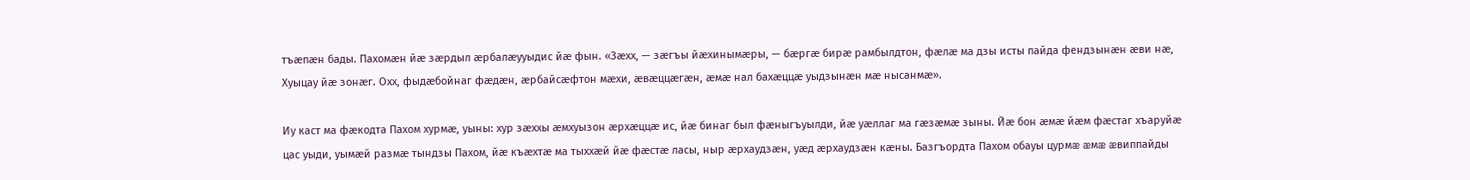тъæпæн бады. Пахомæн йæ зæрдыл æрбалæууыдис йæ фын. «Зæхх, — зæгъы йæхинымæры, — бæргæ бирæ рамбылдтон, фæлæ ма дзы исты пайда фендзынæн æви нæ, Хуыцау йæ зонæг. Охх, фыдæбойнаг фæдæн, æрбайсæфтон мæхи, æвæццæгæн, æмæ нал бахæццæ уыдзынæн мæ нысанмæ».

Иу каст ма фæкодта Пахом хурмæ, уыны: хур зæххы æмхуызон æрхæццæ ис, йæ бинаг был фæныгъуылди, йæ уæллаг ма гæзæмæ зыны. Йæ бон æмæ йæм фæстаг хъаруйæ цас уыди, уымæй размæ тындзы Пахом, йæ къæхтæ ма тыххæй йæ фæстæ ласы, ныр æрхаудзæн, уæд æрхаудзæн кæны. Базгъордта Пахом обауы цурмæ æмæ æвиппайды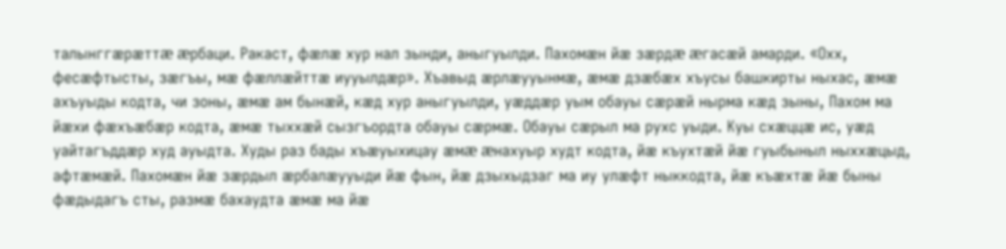талынггæрæттæ æрбаци. Ракаст, фæлæ хур нал зынди, аныгуылди. Пахомæн йæ зæрдæ æгасæй амарди. «Охх, фесæфтысты, зæгъы, мæ фæллæйттæ иууылдæр». Хъавыд æрлæууынмæ, æмæ дзæбæх хъусы башкирты ныхас, æмæ ахъуыды кодта, чи зоны, æмæ ам бынæй, кæд хур аныгуылди, уæддæр уым обауы сæрæй нырма кæд зыны, Пахом ма йæхи фæхъæбæр кодта, æмæ тыххæй сызгъордта обауы сæрмæ. Обауы сæрыл ма рухс уыди. Куы схæццæ ис, уæд уайтагъддæр худ ауыдта. Худы раз бады хъæуыхицау æмæ æнахуыр худт кодта, йæ къухтæй йæ гуыбыныл ныххæцыд, афтæмæй. Пахомæн йæ зæрдыл æрбалæууыди йæ фын, йæ дзыхыдзаг ма иу улæфт ныккодта, йæ къæхтæ йæ быны фæдыдагъ сты, размæ бахаудта æмæ ма йæ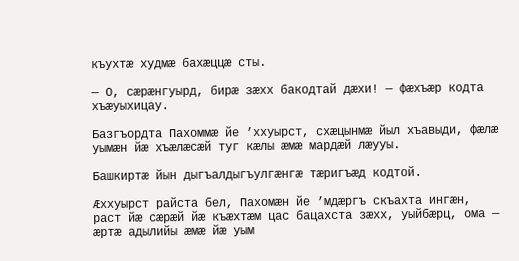къухтæ худмæ бахæццæ сты.

— О, сæрæнгуырд, бирæ зæхх бакодтай дæхи! — фæхъæр кодта хъæуыхицау.

Базгъордта Пахоммæ йе ’ххуырст, схæцынмæ йыл хъавыди, фæлæ уымæн йæ хъæлæсæй туг кæлы æмæ мардæй лæууы.

Башкиртæ йын дыгъалдыгъулгæнгæ тæригъæд кодтой.

Æххуырст райста бел, Пахомæн йе ’мдæргъ скъахта ингæн, раст йæ сæрæй йæ къæхтæм цас бацахста зæхх, уыйбæрц, ома — æртæ адылийы æмæ йæ уым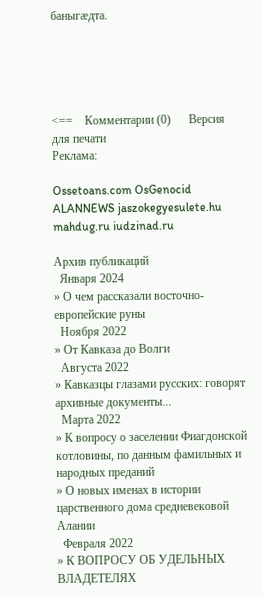баныгæдта.





<==    Комментарии (0)      Версия для печати
Реклама:

Ossetoans.com OsGenocid ALANNEWS jaszokegyesulete.hu mahdug.ru iudzinad.ru

Архив публикаций
  Января 2024
» О чем рассказали восточно-европейские руны
  Ноября 2022
» От Кавказа до Волги
  Августа 2022
» Кавказцы глазами русских: говорят архивные документы...
  Марта 2022
» К вопросу о заселении Фиагдонской котловины, по данным фамильных и народных преданий
» О новых именах в истории царственного дома средневековой Алании
  Февраля 2022
» К ВОПРОСУ ОБ УДЕЛЬНЫХ ВЛАДЕТЕЛЯХ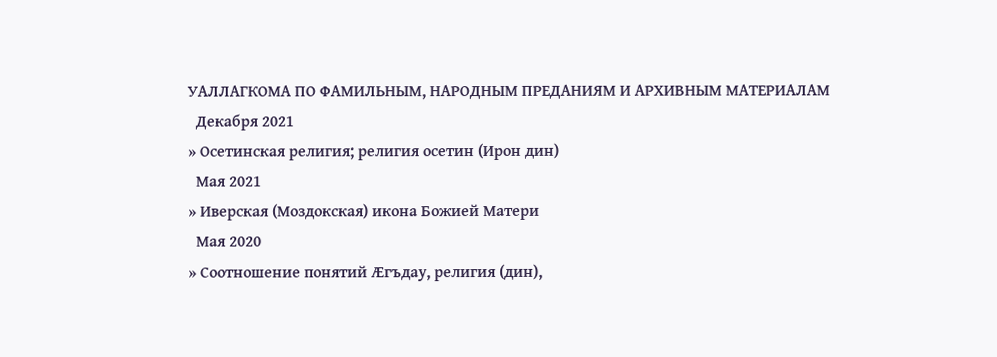УАЛЛАГКОМА ПО ФАМИЛЬНЫМ, НАРОДНЫМ ПРЕДАНИЯМ И АРХИВНЫМ МАТЕРИАЛАМ
  Декабря 2021
» Осетинская религия; религия осетин (Ирон дин)
  Мая 2021
» Иверская (Моздокская) икона Божией Матери
  Мая 2020
» Соотношение понятий Æгъдау, религия (дин),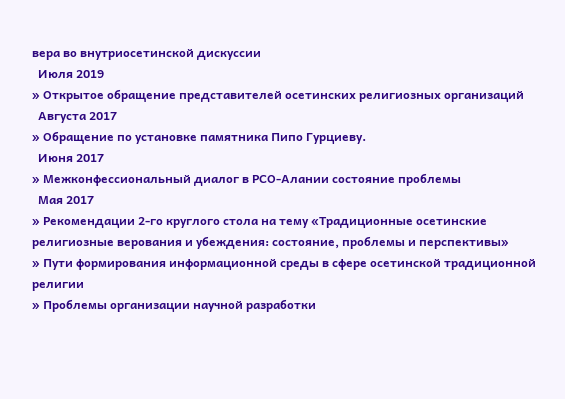вера во внутриосетинской дискуссии
  Июля 2019
» Открытое обращение представителей осетинских религиозных организаций
  Августа 2017
» Обращение по установке памятника Пипо Гурциеву.
  Июня 2017
» Межконфессиональный диалог в РСО-Алании состояние проблемы
  Мая 2017
» Рекомендации 2-го круглого стола на тему «Традиционные осетинские религиозные верования и убеждения: состояние, проблемы и перспективы»
» Пути формирования информационной среды в сфере осетинской традиционной религии
» Проблемы организации научной разработки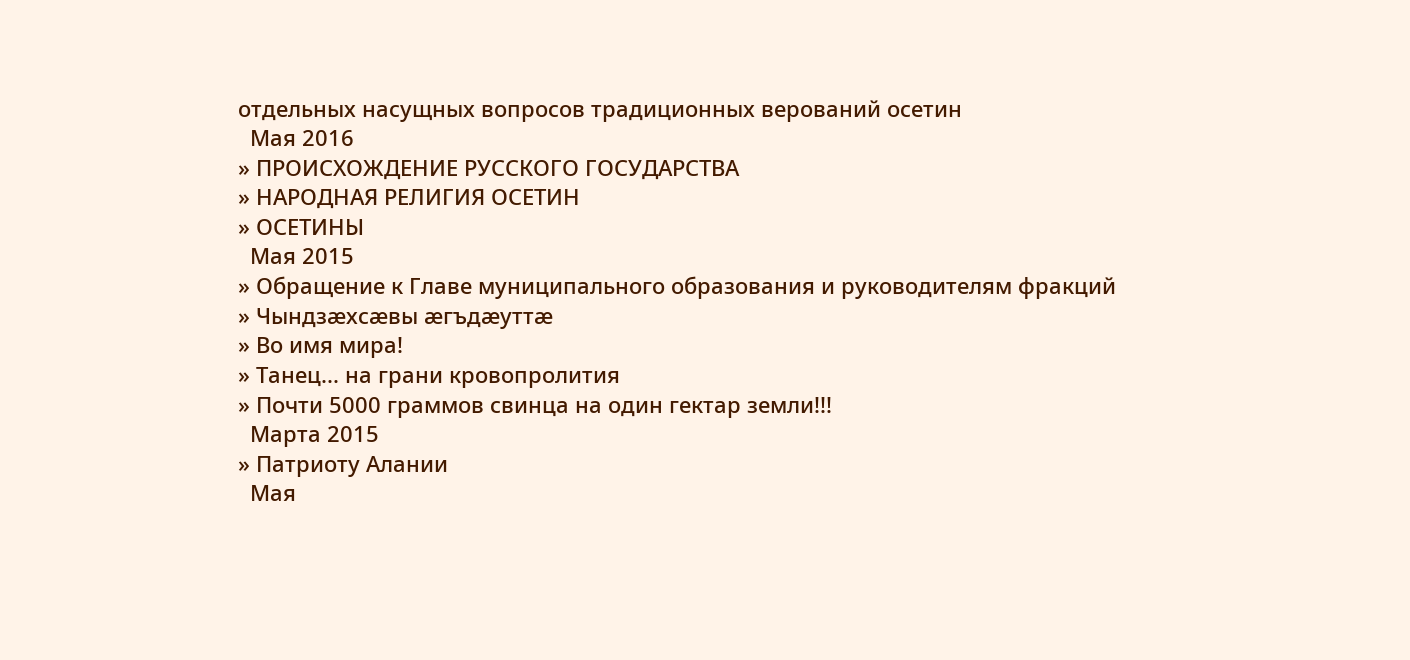отдельных насущных вопросов традиционных верований осетин
  Мая 2016
» ПРОИСХОЖДЕНИЕ РУССКОГО ГОСУДАРСТВА
» НАРОДНАЯ РЕЛИГИЯ ОСЕТИН
» ОСЕТИНЫ
  Мая 2015
» Обращение к Главе муниципального образования и руководителям фракций
» Чындзӕхсӕвы ӕгъдӕуттӕ
» Во имя мира!
» Танец... на грани кровопролития
» Почти 5000 граммов свинца на один гектар земли!!!
  Марта 2015
» Патриоту Алании
  Мая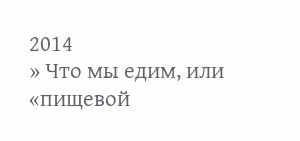2014
» Что мы едим, или «пищевой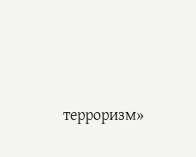терроризм»